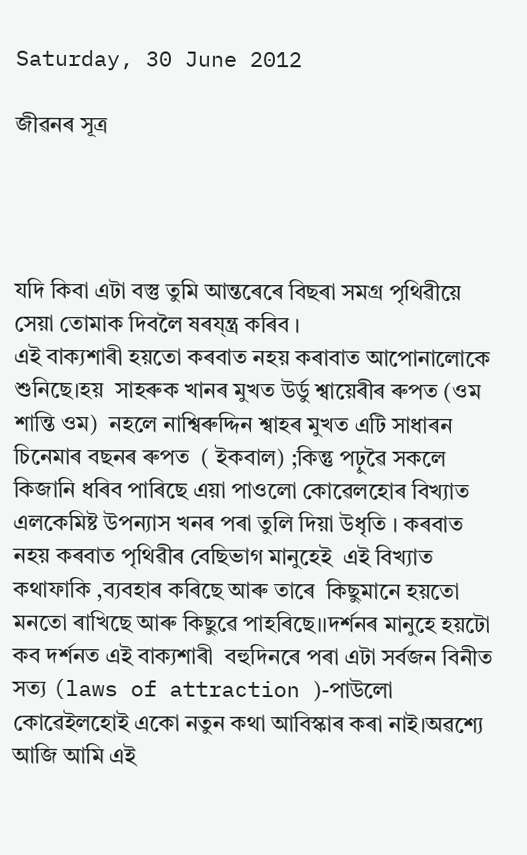Saturday, 30 June 2012

জীৱনৰ সূত্র




যদি কিবা এটা বস্তু তুমি আন্তৰেৰে বিছৰা সমগ্র পৃথিৱীয়ে সেয়া তোমাক দিবলৈ ষৰয্ন্ত্র কৰিব ।
এই বাক্যশাৰী হয়তো কৰবাত নহয় কৰাবাত আপোনালোকে শুনিছে।হয়  সাহৰুক খানৰ মুখত উর্ডু শ্বায়েৰীৰ ৰুপত (ওম শান্তি ওম)  নহলে নাশ্বিৰুদ্দিন শ্বাহৰ মুখত এটি সাধাৰন চিনেমাৰ বছনৰ ৰুপত  ( ইকবাল) ;কিন্তু পঢ়ুৱৈ সকলে কিজানি ধৰিব পাৰিছে এয়া পাওলো কোৱেলহোৰ বিখ্যাত এলকেমিষ্ট উপন্যাস খনৰ পৰা তুলি দিয়া উধৃতি । কৰবাত নহয় কৰবাত পৃথিৱীৰ বেছিভাগ মানুহেই  এই বিখ্যাত কথাফাকি ,ব্যবহাৰ কৰিছে আৰু তাৰে  কিছুমানে হয়তো মনতো ৰাখিছে আৰু কিছুৱে পাহৰিছে।।দর্শনৰ মানুহে হয়টো কব দর্শনত এই বাক্যশাৰী  বহুদিনৰে পৰা এটা সর্বজন বিনীত সত্য (laws of attraction )-পাউলো কোৱেইলহোই একো নতুন কথা আবিস্কাৰ কৰা নাই।অৱশ্যে আজি আমি এই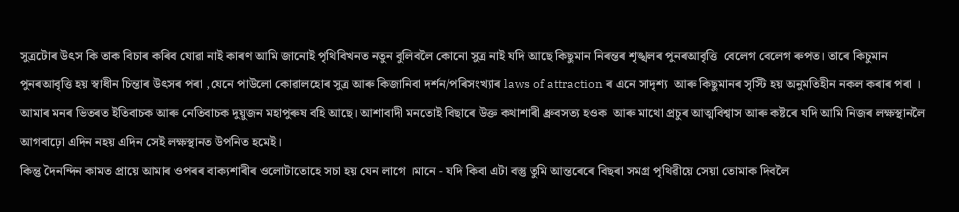সুত্রটোৰ উৎস কি তাক বিচাৰ কৰিব যোৱা নাই কাৰণ আমি জানোই পৃথিবিখনত নতুন বুলিবলৈ কোনো সুত্র নাই যদি আছে কিছুমান নিৰন্তৰ শৃঙ্খলৰ পুনৰআবৃত্তি  বেলেগ বেলেগ ৰুপত। তাৰে কিচুমান পুনৰআবৃত্তি হয় স্বাধীন চিন্তাৰ উৎসৰ পৰা ,যেনে পাউলো কোৱালহোৰ সুত্র আৰু কিজানিবা দর্শন/পৰিসংখ্যাৰ laws of attraction ৰ এনে সাদৃশ্য  আৰু কিছুমানৰ সৃস্টি হয় অনুমতিহীন নকল কৰাৰ পৰা ।
আমাৰ মনৰ ভিতৰত ইতিবাচক আৰু নেতিবাচক দুয়ুজন মহাপুৰুষ বহি আছে। আশাবাদী মনতোই বিছাৰে উক্ত কথাশাৰী ধ্রুবসত্য হওক  আৰু মাথো প্রচুৰ আত্মবিশ্বাস আৰু কষ্টৰে যদি আমি নিজৰ লক্ষস্থানলৈ আগবাঢ়ো এদিন নহয় এদিন সেই লক্ষস্থানত উপনিত হমেই।
কিন্তু দৈনন্দিন কামত প্রায়ে আমাৰ ওপৰৰ বাক্যশাৰীৰ ওলোটাতোহে সচা হয় যেন লাগে ।মানে - যদি কিবা এটা বস্তু তুমি আন্তৰেৰে বিছৰা সমগ্র পৃথিৱীয়ে সেয়া তোমাক দিবলৈ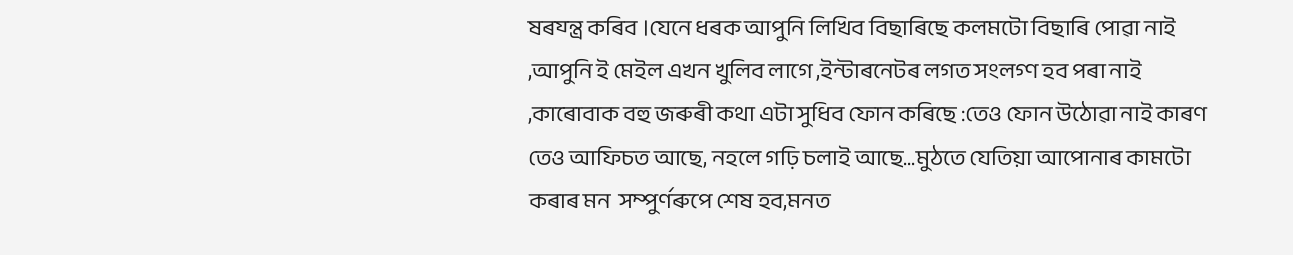ষৰয্ন্ত্র কৰিব ।যেনে ধৰক আপুনি লিখিব বিছাৰিছে কলমটো বিছাৰি পোৱা নাই ,আপুনি ই মেইল এখন খুলিব লাগে ,ইন্টাৰনেটৰ লগত সংলগ্ণ হব পৰা নাই  ,কাৰোবাক বহু জৰুৰী কথা এটা সুধিব ফোন কৰিছে :তেও ফোন উঠোৱা নাই কাৰণ তেও আফিচত আছে, নহলে গঢ়ি চলাই আছে...মুঠতে যেতিয়া আপোনাৰ কামটো কৰাৰ মন  সম্পুর্ণৰুপে শেষ হব,মনত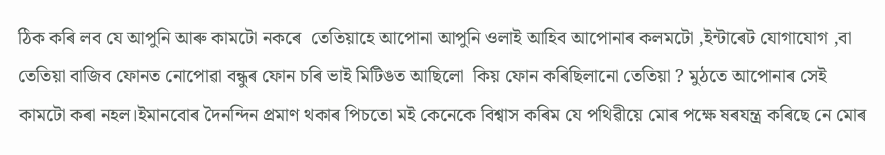ঠিক কৰি লব যে আপুনি আৰু কামটো নকৰে  তেতিয়াহে আপোনা আপুনি ওলাই আহিব আপোনাৰ কলমটো ,ইন্টাৰেট যোগাযোগ ,বা তেতিয়া বাজিব ফোনত নোপোৱা বন্ধুৰ ফোন চৰি ভাই মিটিঙত আছিলো  কিয় ফোন কৰিছিলানো তেতিয়া ? মুঠতে আপোনাৰ সেই কামটো কৰা নহল।ইমানবোৰ দৈনন্দিন প্রমাণ থকাৰ পিচতো মই কেনেকে বিশ্বাস কৰিম যে পথিৱীয়ে মোৰ পক্ষে ষৰযন্ত্র কৰিছে নে মোৰ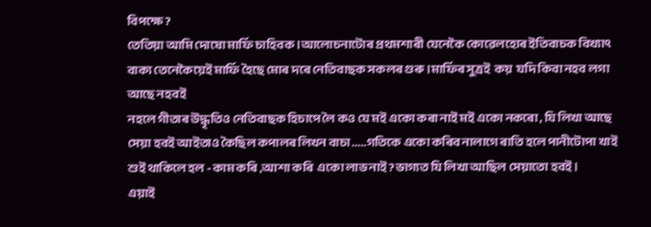বিপক্ষে ?
তেতিয়া আমি দোষো মার্ফি চাহিবক ।আলোচনাটোৰ প্রথমশাৰী যেনেকৈ কোৱেলহোৰ ইতিবাচক বিখ্যাৎ বাক্য তেনেকৈয়েই মার্ফি হৈছে মোৰ দৰে নেতিবাছক সকলৰ গুৰু ।মার্ফিৰ সুত্রই  কয়  যদি কিবা নহব লগা আছে নহবই
নহলে গীতাৰ উদ্ধৃতিও নেতিবাছক হিচাপে লৈ কও যে মই একো কৰা নাই মই একো নকৰো , যি লিখা আছে সেয়া হবই আইতাও কৈছিল কপালৰ লিখন বাচা .....গতিকে একো কৰিব নালাগে ৰাতি হলে পানীটোপা খাই শুই থাকিলে হল - কাম কৰি ,আশা কৰি  একো লাভ নাই ?ভাগ্যত যি লিখা আছিল সেয়াতো হবই।
এয়াই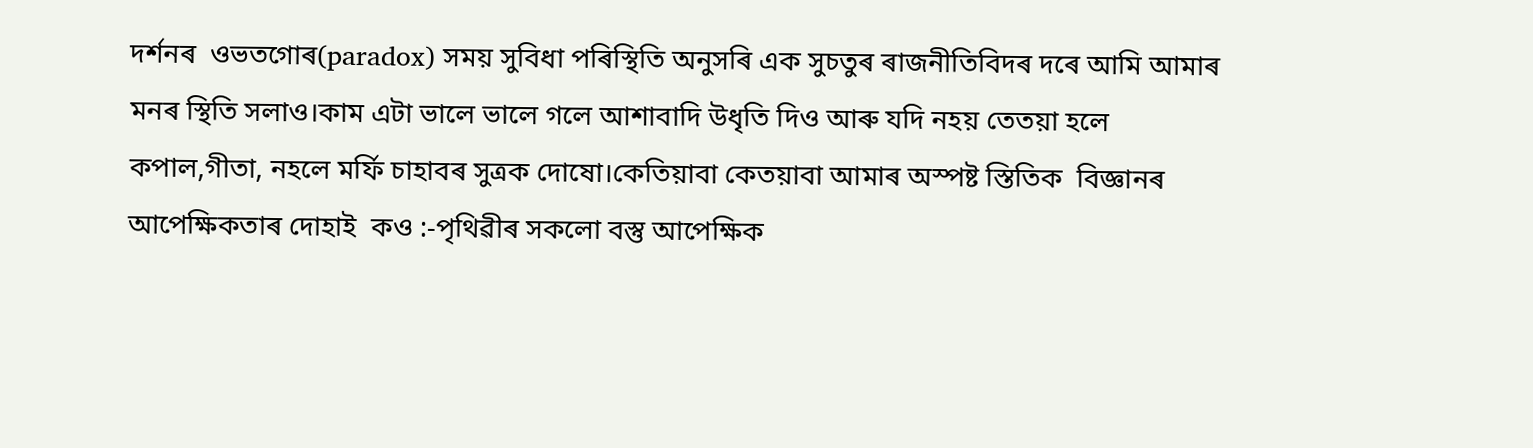দর্শনৰ  ওভতগোৰ(paradox) সময় সুবিধা পৰিস্থিতি অনুসৰি এক সুচতুৰ ৰাজনীতিবিদৰ দৰে আমি আমাৰ মনৰ স্থিতি সলাও।কাম এটা ভালে ভালে গলে আশাবাদি উধৃতি দিও আৰু যদি নহয় তেতয়া হলে কপাল,গীতা, নহলে মর্ফি চাহাবৰ সুত্রক দোষো।কেতিয়াবা কেতয়াবা আমাৰ অস্পষ্ট স্তিতিক  বিজ্ঞানৰ আপেক্ষিকতাৰ দোহাই  কও :-পৃথিৱীৰ সকলো বস্তু আপেক্ষিক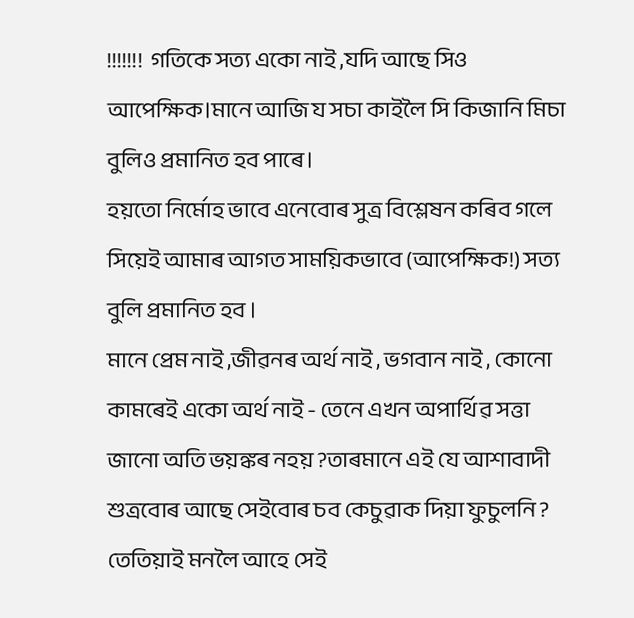!!!!!!!  গতিকে সত্য একো নাই ,যদি আছে সিও আপেক্ষিক।মানে আজি য সচা কাইলৈ সি কিজানি মিচা বুলিও প্রমানিত হব পাৰে।
হয়তো নির্মোহ ভাবে এনেবোৰ সুত্র বিশ্লেষন কৰিব গলে সিয়েই আমাৰ আগত সাময়িকভাবে (আপেক্ষিক!) সত্য বুলি প্রমানিত হব ।
মানে প্রেম নাই ,জীৱনৰ অর্থ নাই , ভগবান নাই , কোনো কামৰেই একো অর্থ নাই - তেনে এখন অপার্থিৱ সত্তা জানো অতি ভয়ঙ্কৰ নহয় ?তাৰমানে এই যে আশাবাদী শুত্রবোৰ আছে সেইবোৰ চব কেচুৱাক দিয়া ফুচুলনি ?
তেতিয়াই মনলৈ আহে সেই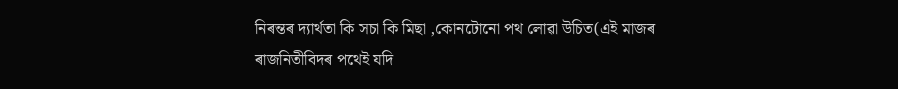নিৰন্তৰ দ্যার্থতা কি সচা কি মিছা ,কোনটোনো পথ লোৱা উচিত(এই মাজৰ ৰাজনিতীবিদৰ পথেই যদি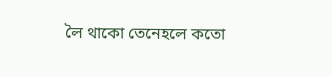লৈ থাকো তেনেহলে কতো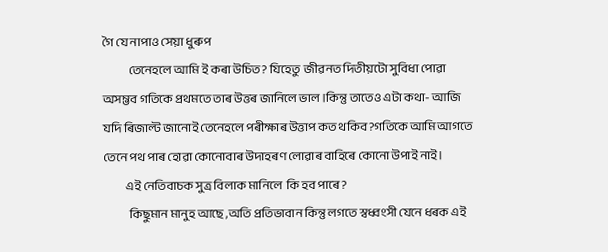গৈ যে নাপাও সেয়া ধুৰুপ
            তেনেহলে আমি ই কৰা উচিত? যিহেতু  জীৱনত দিতীয়টো সুবিধা পোৱা অসম্ভব গতিকে প্রথমতে তাৰ উত্তৰ জানিলে ভাল ।কিন্তু তাতেও এটা কথা- আজি যদি ৰিজাল্ট জানোই তেনেহলে পৰীক্ষাৰ উত্তাপ কত থকিব ?গতিকে আমি আগতে তেনে পথ পাৰ হোৱা কোনোবাৰ উদাহৰণ লোৱাৰ বাহিৰে কোনো উপাই নাই।
          এই নেতিবাচক সুত্র বিলাক মানিলে  কি হব পাৰে?
            কিছুমান মানুহ আছে ,অতি প্রতিভাবান কিন্তু লগতে স্বধ্বংসী যেনে ধৰক এই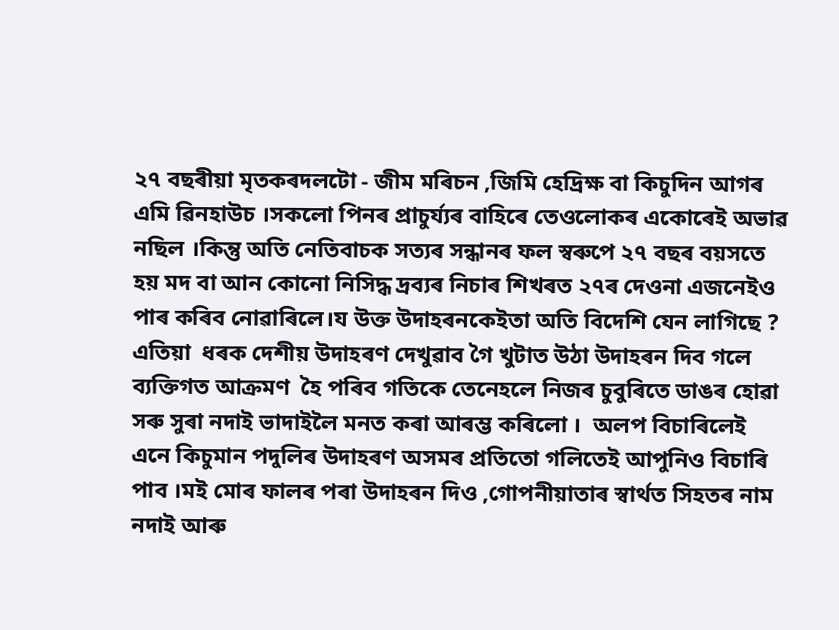২৭ বছৰীয়া মৃতকৰদলটো - জীম মৰিচন ,জিমি হেদ্রিক্ষ বা কিচুদিন আগৰ এমি ৱিনহাউচ ।সকলো পিনৰ প্রাচুর্য্যৰ বাহিৰে তেওলোকৰ একোৰেই অভাৱ নছিল ।কিন্তু অতি নেতিবাচক সত্যৰ সন্ধানৰ ফল স্বৰুপে ২৭ বছৰ বয়সতে হয় মদ বা আন কোনো নিসিদ্ধ দ্রব্যৰ নিচাৰ শিখৰত ২৭ৰ দেওনা এজনেইও পাৰ কৰিব নোৱাৰিলে।য উক্ত উদাহৰনকেইতা অতি বিদেশি যেন লাগিছে ? এতিয়া  ধৰক দেশীয় উদাহৰণ দেখুৱাব গৈ খুটাত উঠা উদাহৰন দিব গলে  ব্যক্তিগত আক্রমণ  হৈ পৰিব গতিকে তেনেহলে নিজৰ চুবুৰিতে ডাঙৰ হোৱা সৰু সুৰা নদাই ভাদাইলৈ মনত কৰা আৰম্ভ কৰিলো ।  অলপ বিচাৰিলেই এনে কিচুমান পদুলিৰ উদাহৰণ অসমৰ প্রতিতো গলিতেই আপুনিও বিচাৰি পাব ।মই মোৰ ফালৰ পৰা উদাহৰন দিও ,গোপনীয়াতাৰ স্বার্থত সিহতৰ নাম নদাই আৰু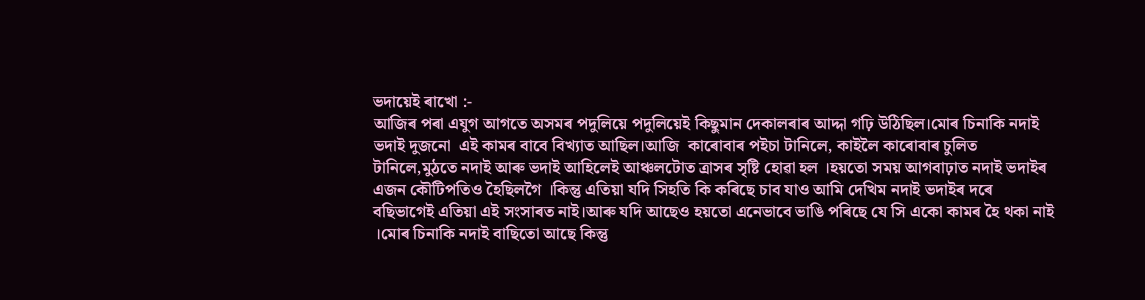ভদায়েই ৰাখো :-
আজিৰ পৰা এযুগ আগতে অসমৰ পদুলিয়ে পদুলিয়েই কিছুমান দেকালৰাৰ আদ্দা গঢ়ি উঠিছিল।মোৰ চিনাকি নদাই ভদাই দুজনো  এই কামৰ বাবে বিখ্যাত আছিল।আজি  কাৰোবাৰ পইচা টানিলে, কাইলৈ কাৰোবাৰ চুলিত টানিলে,মুঠতে নদাই আৰু ভদাই আহিলেই আঞ্চলটোত ত্রাসৰ সৃষ্টি হোৱা হল ।হয়তো সময় আগবাঢ়াত নদাই ভদাইৰ এজন কৌটিপতিও হৈছিলগৈ ।কিন্তু এতিয়া যদি সিহতি কি কৰিছে চাব যাও আমি দেখিম নদাই ভদাইৰ দৰে বছিভাগেই এতিয়া এই সংসাৰত নাই।আৰু যদি আছেও হয়তো এনেভাবে ভাঙি পৰিছে যে সি একো কামৰ হৈ থকা নাই ।মোৰ চিনাকি নদাই বাছিতো আছে কিন্তু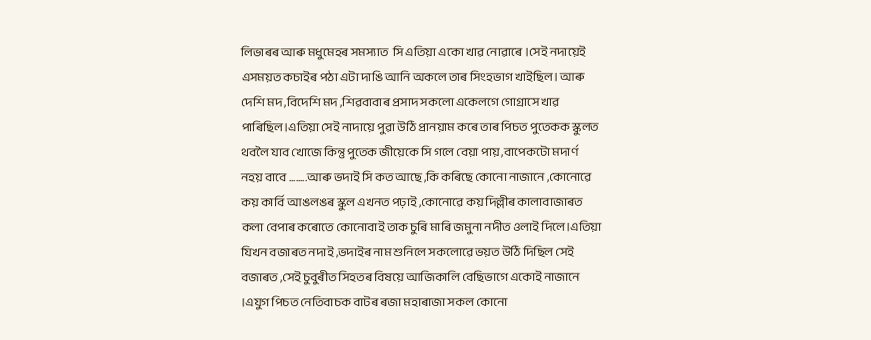লিভাৰৰ আৰু মধুমেহৰ সমস্যাত  সি এতিয়া একো খাৱ নোৱাৰে ।সেই নদায়েই এসময়ত কচাইৰ পঠা এটা দাঙি আনি অকলে তাৰ সিংহভাগ খাইছিল। আৰু দেশি মদ ,বিদেশি মদ ,শিৱবাবাৰ প্রসাদ সকলো একেলগে গোগ্রাসে খাৱ পাৰিছিল।এতিয়া সেই নাদায়ে পুৱা উঠি প্রানয়াম কৰে তাৰ পিচত পুতেকক স্কুলত থবলৈ যাব খোজে কিন্তু পুতেক জীয়েকে সি গলে বেয়া পায় ,বাপেকটো মদার্ণ নহয় বাবে ........আৰু ভদাই সি কত আছে ,কি কৰিছে কোনো নাজানে ,কোনোৱে কয় কার্বি আঙলঙৰ স্কুল এখনত পঢ়াই ,কোনোৱে কয় দিল্লীৰ কালাবাজাৰত কলা বেপাৰ কৰোতে কোনোবাই তাক চুৰি মাৰি জমুনা নদীত ওলাই দিলে।এতিয়া যিখন বজাৰত নদাই ,ভদাইৰ নাম শুনিলে সকলোৱে ভয়ত উঠি দিছিল সেই বজাৰত ,সেই চুবুৰীত সিহতৰ বিষয়ে আজিকালি বেছিভাগে একোই নাজানে ।এযুগ পিচত নেতিবাচক বাটৰ ৰজা মহাৰাজা সকল কোনো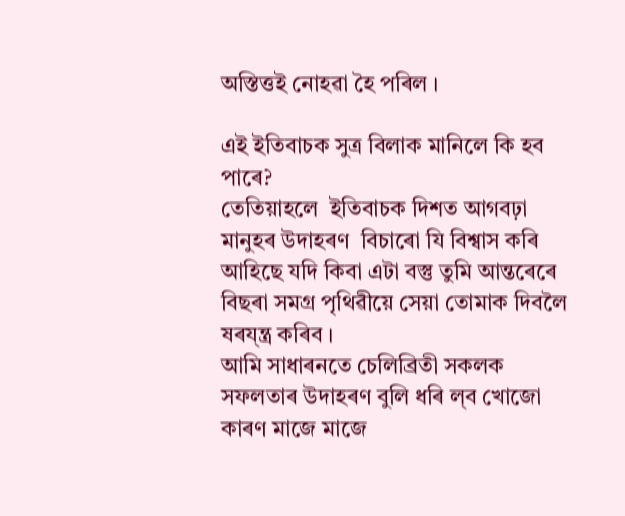অস্তিত্তই নোহৱা হৈ পৰিল ।

এই ইতিবাচক সুত্র বিলাক মানিলে কি হব পাৰে?
তেতিয়াহলে  ইতিবাচক দিশত আগবঢ়া মানুহৰ উদাহৰণ  বিচাৰো যি বিশ্বাস কৰি আহিছে যদি কিবা এটা বস্তু তুমি আন্তৰেৰে বিছৰা সমগ্র পৃথিৱীয়ে সেয়া তোমাক দিবলৈ ষৰয্ন্ত্র কৰিব ।
আমি সাধাৰনতে চেলিব্রিতী সকলক সফলতাৰ উদাহৰণ বুলি ধৰি ল্‌ব খোজো কাৰণ মাজে মাজে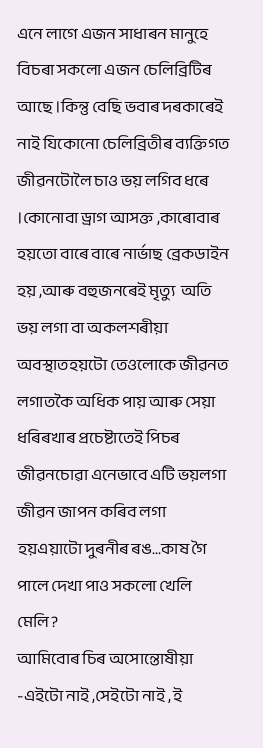এনে লাগে এজন সাধাৰন মানুহে বিচৰা সকলো এজন চেলিব্রিটিৰ আছে ।কিন্তু বেছি ভবাৰ দৰকাৰেই নাই যিকোনো চেলিব্রিতীৰ ব্যক্তিগত জীৱনটোলৈ চাও ভয় লগিব ধৰে ।কোনোবা ড্রাগ আসক্ত ,কাৰোবাৰ হয়তো বাৰে বাৰে নার্ভাছ ব্রেকডাইন হয় ,আৰু বহুজনৰেই মৃত্যু  অতি ভয় লগা বা অকলশৰীয়া  অবস্থাতহয়টো তেওলোকে জীৱনত লগাতকৈ অধিক পায় আৰু সেয়া ধৰিৰখাৰ প্রচেষ্টাতেই পিচৰ জীৱনচোৱা এনেভাবে এটি ভয়লগা জীৱন জাপন কৰিব লগা হয়এয়াটো দুৰনীৰ ৰঙ...কাষ গৈ পালে দেখা পাও সকলো খেলি মেলি?
আমিবোৰ চিৰ অসোন্তোষীয়া -এইটো নাই ,সেইটো নাই , ই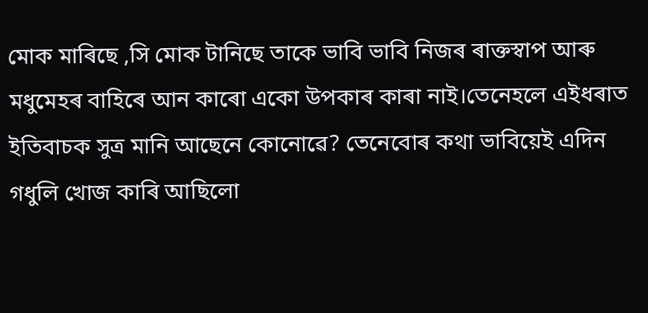মোক মাৰিছে ,সি মোক টানিছে তাকে ভাবি ভাবি নিজৰ ৰাক্তস্বাপ আৰু মধুমেহৰ বাহিৰে আন কাৰো একো উপকাৰ কাৰা নাই।তেনেহলে এইধৰাত ইতিবাচক সুত্র মানি আছেনে কোনোৱে? তেনেবোৰ কথা ভাবিয়েই এদিন গধুলি খোজ কাৰি আছিলো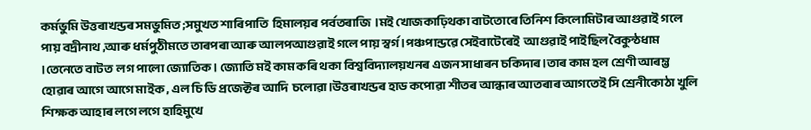কর্মভুমি উত্তৰাখন্ডৰ সমভুমিত ;সমুখত শাৰিপাতি  হিমালয়ৰ পর্বতৰাজি  ।মই খোজকাঢ়িথকা বাটতোৰে তিনিশ কিলোমিটাৰ আগুৱাই গলে পায় বদ্রীনাথ ,আৰু ধর্মপুঠীমতে তাৰপৰা আৰু আলপআগুৱাই গলে পায় স্বর্গ ।পঞ্চপান্ডৱে সেইবাটেৰেই  আগুৱাই পাইছিল বৈকুন্ঠধাম ।তেনেতে বাটত  লগ পালো জ্যোতিক । জ্যোতি মই কাম কৰি থকা বিশ্ববিদ্যালয়খনৰ এজন সাধাৰন চকিদাৰ।তাৰ কাম হল শ্রেণী আৰম্ভ হোৱাৰ আগে আগে মাইক , এল চি ডি প্রজেক্টৰ আদি  চলোৱা।উত্তৰাখন্ডৰ হাড কপোৱা শীতৰ আন্ধাৰ আতৰাৰ আগতেই সি শ্রেনীকোঠা খুলি শিক্ষক আহাৰ লগে লগে হাহিমুখে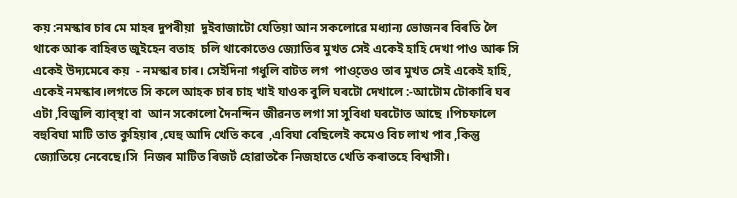কয় :নমস্কাৰ চাৰ মে মাহৰ দুপৰীয়া  দুইবাজাটো যেতিয়া আন সকলোৱে মধ্যান্য ভোজনৰ বিৰতি লৈ থাকে আৰু বাহিৰত জুইহেন বতাহ  চলি থাকোতেও জ্যোতিৰ মুখত সেই একেই হাহি দেখা পাও আৰু সি একেই উদ্যমেৰে কয়  - নমস্কাৰ চাৰ। সেইদিনা গধুলি বাটত লগ  পাও্তেও তাৰ মুখত সেই একেই হাহি,  একেই নমস্কাৰ।লগতে সি কলে আহক চাৰ চাহ খাই যাওক বুলি ঘৰটো দেখালে :-আটোম টোকাৰি ঘৰ এটা ,বিজুলি ব্যাব্স্থা বা  আন সকোলো দৈনন্দিন জীৱনত লগা সা সুবিধা ঘৰটোত আছে ।পিচফালে বহুবিঘা মাটি তাত কুহিয়াৰ ,ঘেহু আদি খেতি কৰে  ,এবিঘা বেছিলেই কমেও বিচ লাখ পাব ,কিন্তু জ্যোতিয়ে নেবেছে।সি  নিজৰ মাটিত ৰিজর্ট হোৱাতকৈ নিজহাতে খেতি কৰাতহে বিশ্বাসী।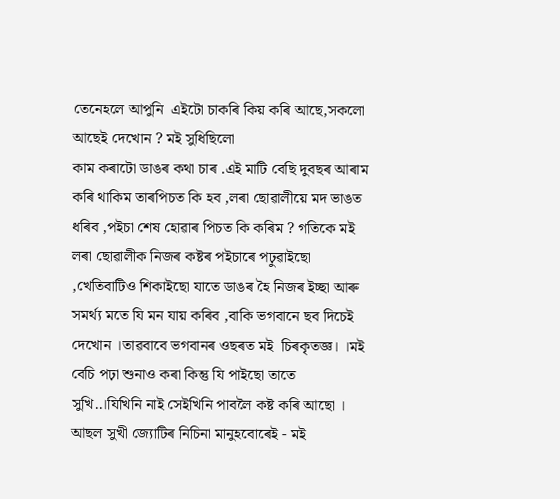তেনেহলে আপুনি  এইটো চাকৰি কিয় কৰি আছে,সকলো আছেই দেখোন ? মই সুধিছিলো
কাম কৰাটো ডাঙৰ কথা চাৰ .এই মাটি বেছি দুবছৰ আৰাম কৰি থাকিম তাৰপিচত কি হব ,লৰা ছোৱালীয়ে মদ ভাঙত ধৰিব ,পইচা শেষ হোৱাৰ পিচত কি কৰিম ? গতিকে মই লৰা ছোৱালীক নিজৰ কষ্টৰ পইচাৰে পঢ়ুৱাইছো ,খেতিবাটিও শিকাইছো যাতে ডাঙৰ হৈ নিজৰ ইচ্ছা আৰু সমর্থ্য মতে যি মন যায় কৰিব ,বাকি ভগবানে ছব দিচেই দেখোন ।তাৱবাবে ভগবানৰ ওছৰত মই  চিৰকৃতজ্ঞ। ।মই বেচি পঢ়া শুনাও কৰা কিন্তু যি পাইছো তাতে সুখি..।যিখিনি নাই সেইখিনি পাবলৈ কষ্ট কৰি আছো ।
আছল সুখী জ্যোটিৰ নিচিনা মানুহবোৰেই - মই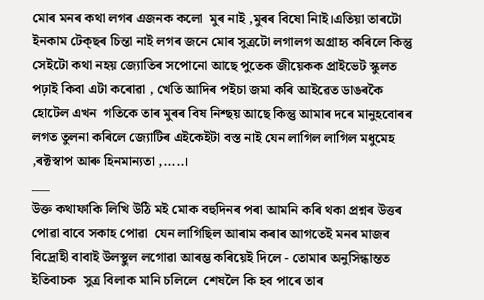মোৰ মনৰ কথা লগৰ এজনক কলো  মুৰ নাই ,মুৰৰ বিষো নিাই।এতিয়া তাৰটো ইনকাম টেক্‌ছৰ চিন্তা নাই লগৰ জনে মোৰ সুত্রটো লগালগ অগ্রাহ্য কৰিলে কিন্তু সেইটো কথা নহয় জ্যোতিৰ সপোনো আছে পুতেক জীয়েকক প্রাইভেট স্কুলত পঢ়াই কিবা এটা কৰোৱা , খেতি আদিৰ পইচা জমা কৰি আইৱেত ডাঙৰকৈ হোটেল এখন  গতিকে তাৰ মুৰৰ বিষ নিশ্ছয় আছে কিন্তু আমাৰ দৰে মানুহবোৰৰ লগত তুলনা কৰিলে জ্যোটিৰ এইকেইটা বস্ত নাই যেন লাগিল লাগিল মধুমেহ ,ৰক্টস্বাপ আৰু হিনমান্যতা ,.....।
___
উক্ত কথাফাকি লিখি উঠি মই মোক বহুদিনৰ পৰা আমনি কৰি থকা প্রশ্নৰ উত্তৰ পোৱা বাবে সকাহ পোৱা  যেন লাগিছিল আৰাম কৰাৰ আগতেই মনৰ মাজৰ বিদ্রোহী বাবাই উলস্থুল লগোৱা আৰম্ভ কৰিয়েই দিলে - তোমাৰ অনুসিন্ধাম্তত ইতিবাচক  সুত্র বিলাক মানি চলিলে  শেষলৈ কি হব পাৰে তাৰ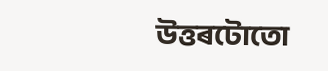উত্তৰটোতো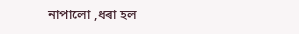নাপালো ,ধৰা হল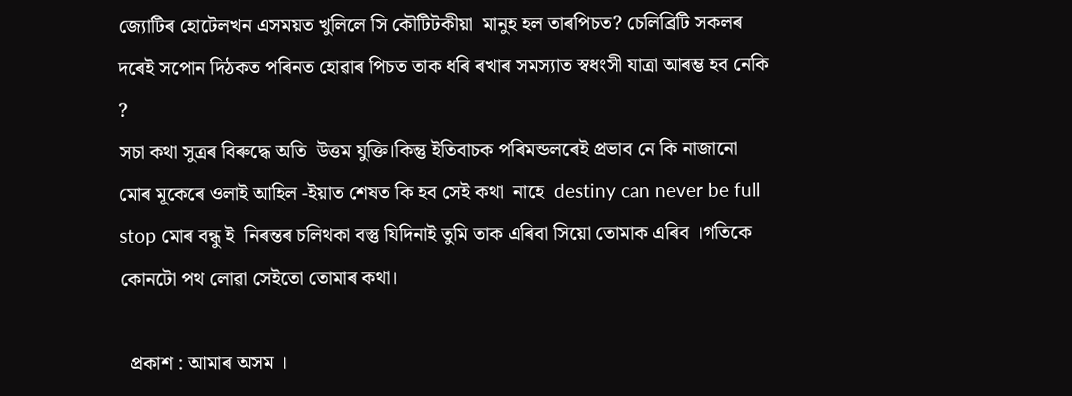জ্যোটিৰ হোটেলখন এসময়ত খুলিলে সি কৌটিটকীয়া  মানুহ হল তাৰপিচত? চেলিব্রিটি সকলৰ দৰেই সপোন দিঠকত পৰিনত হোৱাৰ পিচত তাক ধৰি ৰখাৰ সমস্যাত স্বধংসী যাত্রা আৰম্ভ হব নেকি ?
সচা কথা সুত্রৰ বিৰুদ্ধে অতি  উত্তম যুক্তি।কিন্তু ইতিবাচক পৰিমন্ডলৰেই প্রভাব নে কি নাজানো  মোৰ মূকেৰে ওলাই আহিল -ইয়াত শেষত কি হব সেই কথা  নাহে  destiny can never be full stop মোৰ বন্ধু ই  নিৰন্তৰ চলিথকা বস্তু যিদিনাই তুমি তাক এৰিবা সিয়ো তোমাক এৰিব ।গতিকে কোনটো পথ লোৱা সেইতো তোমাৰ কথা।

  প্রকাশ : আমাৰ অসম ।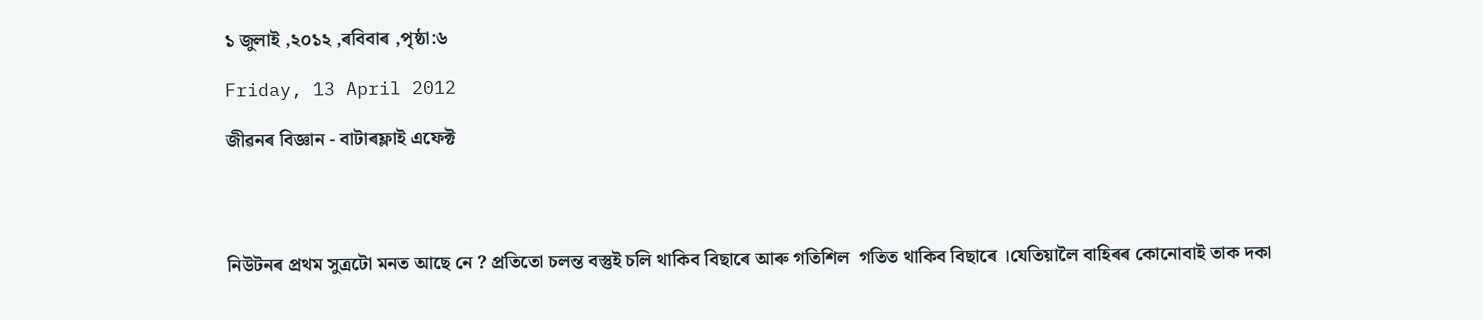১ জুলাই ,২০১২ ,ৰবিবাৰ ,পৃষ্ঠা:৬

Friday, 13 April 2012

জীৱনৰ বিজ্ঞান - বাটাৰফ্লাই এফেক্ট




নিউটনৰ প্রথম সুত্রটো মনত আছে নে ? প্রতিতো চলন্ত বস্তুই চলি থাকিব বিছাৰে আৰু গতিশিল  গতিত থাকিব বিছাৰে ।যেতিয়ালৈ বাহিৰৰ কোনোবাই তাক দকা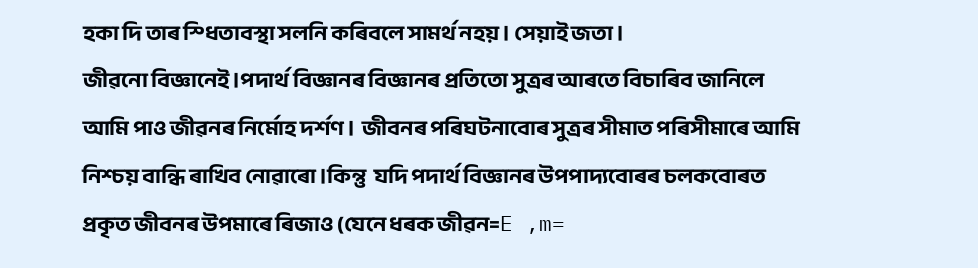হকা দি তাৰ স্ধিতাবস্থা সলনি কৰিবলে সামর্থ নহয়। সেয়াই জতা।
জীৱনো বিজ্ঞানেই।পদার্থ বিজ্ঞানৰ বিজ্ঞানৰ প্রতিতো সুত্রৰ আৰতে বিচাৰিব জানিলে আমি পাও জীৱনৰ নির্মোহ দর্শণ।  জীবনৰ পৰিঘটনাবোৰ সুত্রৰ সীমাত পৰিসীমাৰে আমি নিশ্চয় বান্ধি ৰাখিব নোৱাৰো।কিন্তু  যদি পদার্থ বিজ্ঞানৰ উপপাদ্যবোৰৰ চলকবোৰত প্রকৃত জীবনৰ উপমাৰে ৰিজাও (যেনে ধৰক জীৱন=E ,m=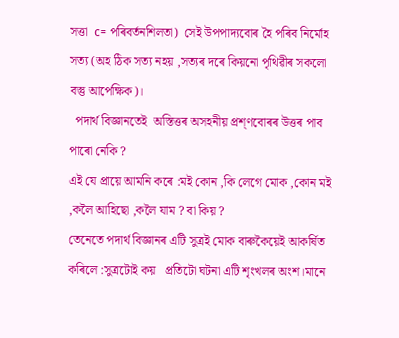সত্তা  c= পৰিবর্তনশিলতা)  সেই উপপাদ্যবোৰ হৈ পৰিব নির্মোহ সত্য (অহ ঠিক সত্য নহয় ,সত্যৰ দৰে কিয়নো পৃথিৱীৰ সকলো বস্তু আপেক্ষিক)।
  পদার্থ বিজ্ঞানতেই  অস্তিত্তৰ অসহনীয় প্রশ্ণবোৰৰ উত্তৰ পাব পাৰো নেকি ?
এই যে প্রায়ে আমনি কৰে :মই কোন ,কি লেগে মোক ,কোন মই ,কলৈ আহিছো ,কলৈ যাম ? বা কিয় ?
তেনেতে পদার্থ বিজ্ঞানৰ এটি সুত্রই মোক বাৰুকৈয়েই আকর্ষিত কৰিলে :সুত্রটোই কয়   প্রতিটো ঘটনা এটি শৃংখলৰ অংশ।মানে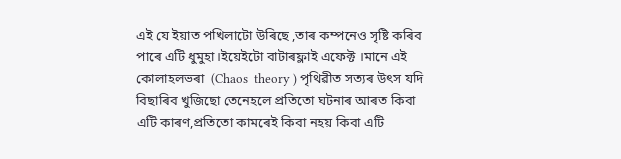এই যে ইয়াত পখিলাটো উৰিছে ,তাৰ কম্পনেও সৃষ্টি কৰিব পাৰে এটি ধুমুহা।ইয়েইটো বাটাৰফ্লাই এফেক্ট ।মানে এই কোলাহলভৰা  (Chaos  theory ) পৃথিৱীত সত্যৰ উৎস যদি বিছাৰিব খুজিছো তেনেহলে প্রতিতো ঘটনাৰ আৰত কিবা এটি কাৰণ,প্রতিতো কামৰেই কিবা নহয় কিবা এটি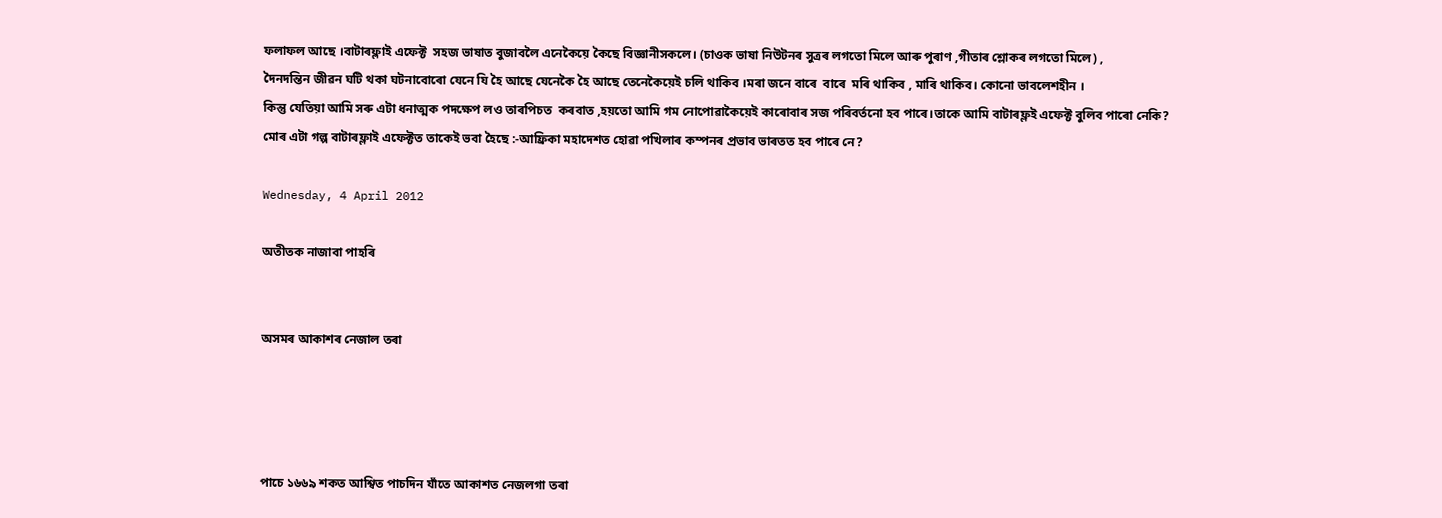ফলাফল আছে ।বাটাৰফ্লাই এফেক্ট  সহজ ভাষাত বুজাবলৈ এনেকৈয়ে কৈছে বিজ্ঞানীসকলে। (চাওক ভাষা নিউটনৰ সুত্রৰ লগতো মিলে আৰু পুৰাণ ,গীতাৰ শ্লোকৰ লগতো মিলে) ,
দৈনদন্তিন জীৱন ঘটি থকা ঘটনাবোৰো যেনে যি হৈ আছে যেনেকৈ হৈ আছে তেনেকৈয়েই চলি থাকিব ।মৰা জনে বাৰে  বাৰে  মৰি থাকিব , মাৰি থাকিব। কোনো ভাবলেশহীন ।
কিন্তু যেতিয়া আমি সৰু এটা ধনাত্মক পদক্ষেপ লও তাৰপিচত  কৰবাত ,হয়তো আমি গম নোপোৱাকৈয়েই কাৰোবাৰ সজ পৰিবর্তনো হব পাৰে।তাকে আমি বাটাৰফ্লই এফেক্ট বুলিব পাৰো নেকি?
মোৰ এটা গল্প বাটাৰফ্লাই এফেক্টত তাকেই ভবা হৈছে :-আফ্রিকা মহাদেশত হোৱা পখিলাৰ কম্পনৰ প্রভাব ভাৰতত হব পাৰে নে?

Wednesday, 4 April 2012

অতীতক নাজাবা পাহৰি


অসমৰ আকাশৰ নেজাল তৰা




পাচে ১৬৬৯ শকত আশ্বিত পাচদিন যাঁতে আকাশত নেজলগা তৰা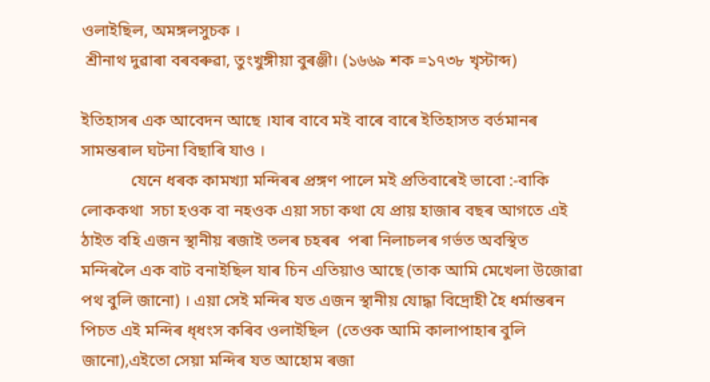ওলাইছিল, অমঙ্গলসুচক ।
 শ্রীনাথ দুৱাৰা বৰবৰুৱা, তুংখুঙ্গীয়া বুৰঞ্জী। (১৬৬৯ শক =১৭৩৮ খৃস্টাব্দ)

ইতিহাসৰ এক আবেদন আছে ।যাৰ বাবে মই বাৰে বাৰে ইতিহাসত বর্তমানৰ সামন্তৰাল ঘটনা বিছাৰি যাও ।
            যেনে ধৰক কামখ্যা মন্দিৰৰ প্রঙ্গণ পালে মই প্রতিবাৰেই ভাবো :-বাকি লোককথা  সচা হওক বা নহওক এয়া সচা কথা যে প্রায় হাজাৰ বছৰ আগতে এই ঠাইত বহি এজন স্থানীয় ৰজাই তলৰ চহৰৰ  পৰা নিলাচলৰ গর্ভত অবস্থিত মন্দিৰলৈ এক বাট বনাইছিল যাৰ চিন এতিয়াও আছে (তাক আমি মেখেলা উজোৱা পথ বুলি জানো) । এয়া সেই মন্দিৰ যত এজন স্থানীয় যোদ্ধা বিদ্রোহী হৈ ধর্মান্তৰন পিচত এই মন্দিৰ ধ্ধংস কৰিব ওলাইছিল  (তেওক আমি কালাপাহাৰ বুলি জানো),এইতো সেয়া মন্দিৰ যত আহোম ৰজা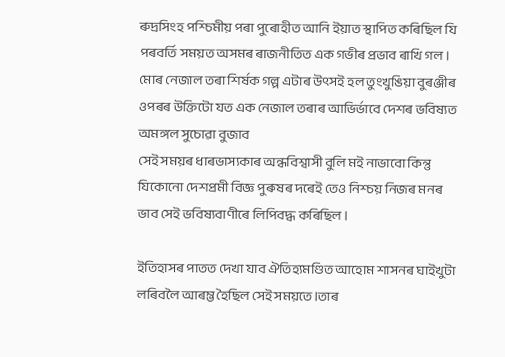ৰুদ্রসিংহ পশ্চিমীয় পৰা পুৰোহীত আনি ইয়াত স্থাপিত কৰিছিল যি পৰবর্তি সময়ত অসমৰ ৰাজনীতিত এক গভীৰ প্রভাব ৰাখি গল।
মোৰ নেজাল তৰা শির্ষক গল্প এটাৰ উৎসই হল তুংখুঙিয়া বুৰঞ্জীৰ ওপৰৰ উক্তিটো যত এক নেজাল তৰাৰ আভির্ভাবে দেশৰ ভবিষ্যত অমঙ্গল সুচোৱা বুজাব
সেই সময়ৰ ধাৰভাস্যকাৰ অন্ধবিশ্বাসী বুলি মই নাভাবো কিন্তু যিকোনো দেশপ্রমী বিজ্ঞ পুৰুষৰ দৰেই তেও নিশ্চয় নিজৰ মনৰ ভাব সেই ভবিষ্যবাণীৰে লিপিবদ্ধ কৰিছিল ।

ইতিহাসৰ পাতত দেখা যাব ঐতিহ্যমণ্ডিত আহোম শাসনৰ ঘাইখুটা লৰিবলৈ আৰম্ভ হৈছিল সেই সময়তে।তাৰ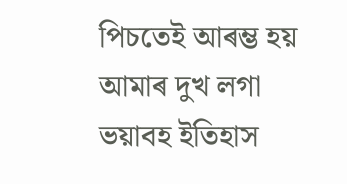পিচতেই আৰম্ভ হয় আমাৰ দুখ লগা ভয়াবহ ইতিহাস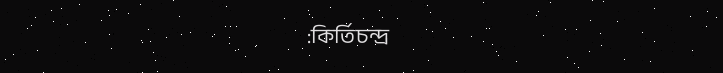:কির্তিচন্দ্র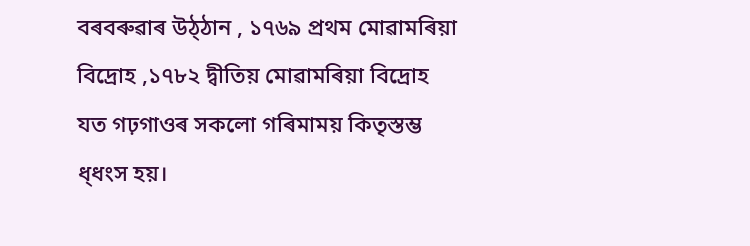বৰবৰুৱাৰ উঠ্ঠান , ১৭৬৯ প্রথম মোৱামৰিয়া বিদ্রোহ ,১৭৮২ দ্বীতিয় মোৱামৰিয়া বিদ্রোহ যত গঢ়গাওৰ সকলো গৰিমাময় কিতৃস্তম্ভ ধ্ধংস হয়।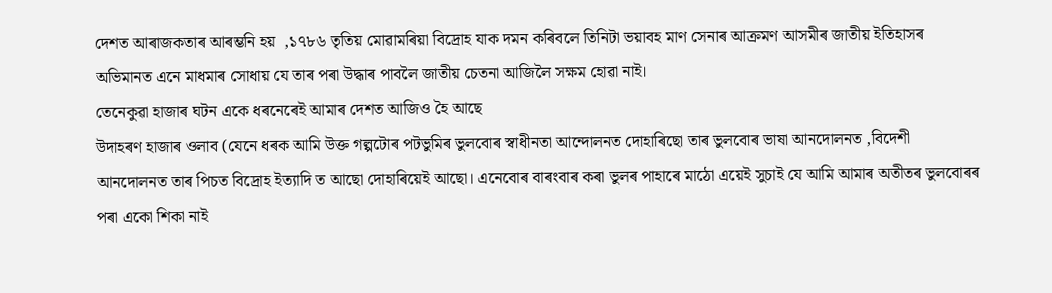দেশত আৰাজকতাৰ আৰম্ভনি হয়  ,১৭৮৬ তৃতিয় মোৱামৰিয়া বিদ্রোহ যাক দমন কৰিবলে তিনিটা ভয়াবহ মাণ সেনাৰ আক্রমণ আসমীৰ জাতীয় ইতিহাসৰ  অভিমানত এনে মাধমাৰ সোধায় যে তাৰ পৰা উদ্ধাৰ পাবলৈ জাতীয় চেতনা আজিলৈ সক্ষম হোৱা নাই।
তেনেকুৱা হাজাৰ ঘটন একে ধৰনেৰেই আমাৰ দেশত আজিও হৈ আছে
উদাহৰণ হাজাৰ ওলাব (যেনে ধৰক আমি উক্ত গল্পটোৰ পটভুমিৰ ভুলবোৰ স্বাধীনতা আন্দোলনত দোহাৰিছো তাৰ ভুলবোৰ ভাষা আনদোলনত ,বিদেশী আনদোলনত তাৰ পিচত বিদ্রোহ ইত্যাদি ত আছো দোহাৰিয়েই আছো। এনেবোৰ বাৰংবাৰ কৰা ভুলৰ পাহাৰে মাঠো এয়েই সুচাই যে আমি আমাৰ অতীতৰ ভুলবোৰৰ পৰা একো শিকা নাই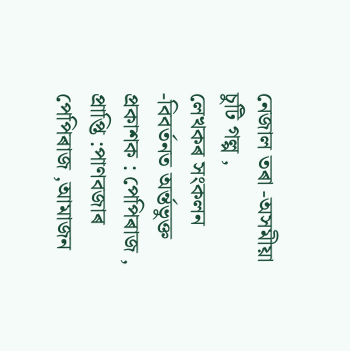নেজাল তৰা -অসমীয়া চুটি গল্প ,
লেখকৰ সংকলন -বিবৰ্তনত অৰ্ন্তভুক্ত
প্ৰকাশক : পেপিৰাজ ,
প্ৰাপ্তি :পাণবজাৰ পেপিৰাজ ,আমাজন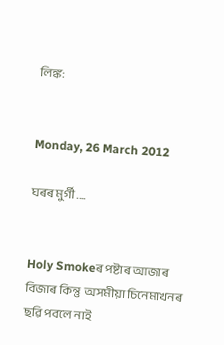লিঙ্ক:


Monday, 26 March 2012

ঘৰৰ মুর্গী ....


Holy Smokeৰ পষ্টাৰ আজাৰ বিজাৰ কিন্তু  অসমীয়া চিনেমাখনৰ ছৱি পবলে নাই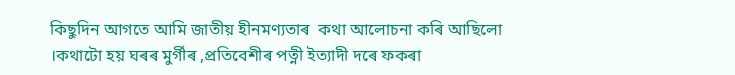কিছুদিন আগতে আমি জাতীয় হীনমণ্যতাৰ  কথা আলোচনা কৰি আছিলো ।কথাটো হয় ঘৰৰ মুর্গীৰ ,প্রতিবেশীৰ পত্নী ইত্যাদী দৰে ফকৰা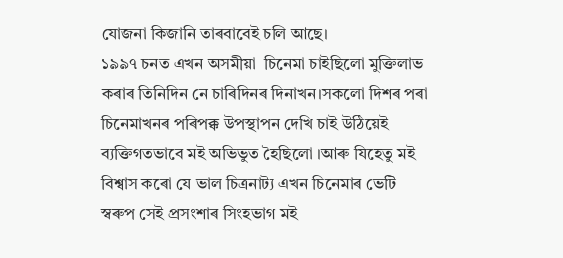যোজনা কিজানি তাৰবাবেই চলি আছে।
১৯৯৭ চনত এখন অসমীয়া  চিনেমা চাইছিলো মুক্তিলাভ কৰাৰ তিনিদিন নে চাৰিদিনৰ দিনাখন।সকলো দিশৰ পৰা চিনেমাখনৰ পৰিপক্ক উপস্থাপন দেখি চাই উঠিয়েই ব্যক্তিগতভাবে মই অভিভুত হৈছিলো ।আৰু যিহেতু মই বিশ্বাস কৰো যে ভাল চিত্রনাট্য এখন চিনেমাৰ ভেটি স্বৰুপ সেই প্রসংশাৰ সিংহভাগ মই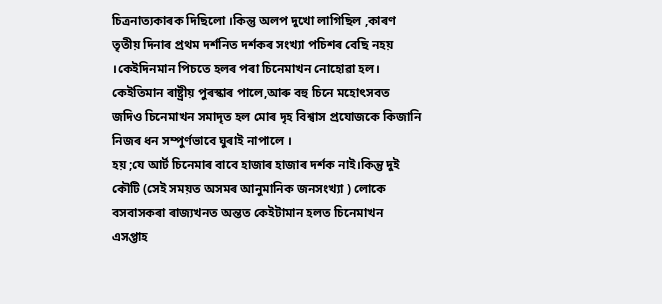চিত্রনাত্যকাৰক দিছিলো ।কিন্তু অলপ দুখো লাগিছিল ,কাৰণ তৃতীয় দিনাৰ প্রথম দর্শনিত দর্শকৰ সংখ্যা পচিশৰ বেছি নহয় ।কেইদিনমান পিচতে হলৰ পৰা চিনেমাখন নোহোৱা হল।
কেইতিমান ৰাষ্ট্রীয় পুৰস্কাৰ পালে,আৰু বহু চিনে মহোৎসবত  জদিও চিনেমাখন সমাদৃত হল মোৰ দৃহ বিশ্বাস প্রযোজকে কিজানি নিজৰ ধন সম্পুর্ণভাবে ঘুৰাই নাপালে ।
হয় ;যে আর্ট চিনেমাৰ বাবে হাজাৰ হাজাৰ দর্শক নাই।কিন্তু দুই কৌটি (সেই সময়ত অসমৰ আনুমানিক জনসংখ্যা ) লোকে বসবাসকৰা ৰাজ্যখনত অন্তত কেইটামান হলত চিনেমাখন এসপ্তাহ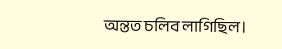অন্তত চলিব লাগিছিল।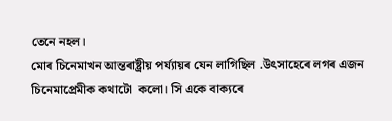তেনে নহল।
মোৰ চিনেমাখন আন্তৰাষ্ট্রীয় পর্য্যায়ৰ যেন লাগিছিল .উৎসাহেৰে লগৰ এজন চিনেমাপ্রেমীক কথাটো  কলো। সি একে বাক্যৰে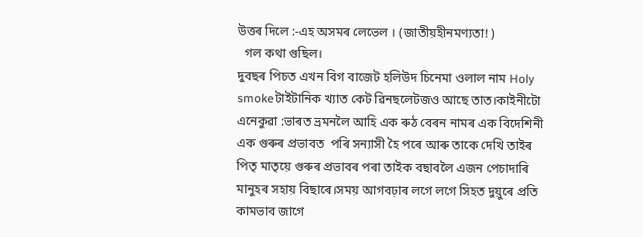উত্তৰ দিলে :-এহ অসমৰ লেভেল । (জাতীয়হীনমণ্যতা! )
  গল কথা গুছিল।
দুবছৰ পিচত এখন বিগ বাজেট হলিউদ চিনেমা ওলাল নাম Holy smokeটাইটানিক খ্যাত কেট ৱিনছলেটজও আছে তাত।কাইনীটো এনেকুৱা :ভাৰত ভ্রমনলৈ আহি এক ৰুঠ বেৰন নামৰ এক বিদেশিনী এক গুৰুৰ প্রভাবত  পৰি সন্যাসী হৈ পৰে আৰু তাকে দেখি তাইৰ পিতৃ মাতৃয়ে গুৰুৰ প্রভাবৰ পৰা তাইক বছাবলৈ এজন পেচাদাৰি  মানুহৰ সহায় বিছাৰে।সময় আগবঢ়াৰ লগে লগে সিহত দুয়ুৰে প্রতি কামভাব জাগে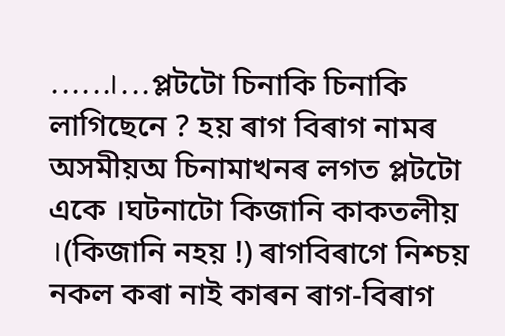......।...প্লটটো চিনাকি চিনাকি লাগিছেনে ? হয় ৰাগ বিৰাগ নামৰ অসমীয়অ চিনামাখনৰ লগত প্লটটো একে ।ঘটনাটো কিজানি কাকতলীয় ।(কিজানি নহয় !) ৰাগবিৰাগে নিশ্চয় নকল কৰা নাই কাৰন ৰাগ-বিৰাগ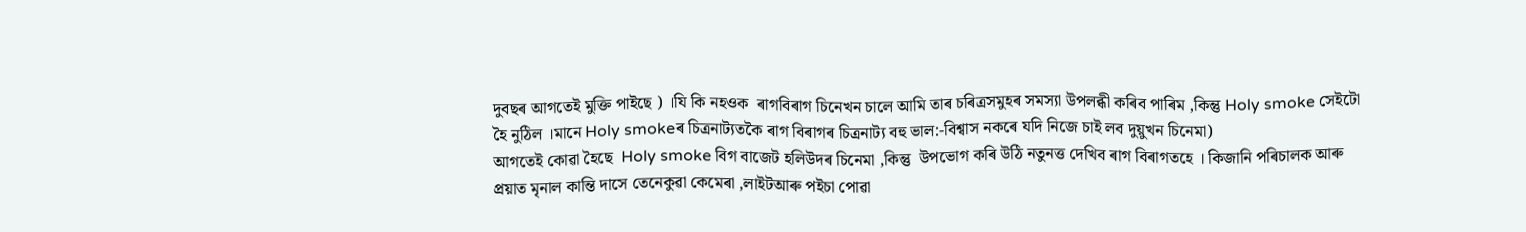দুবছৰ আগতেই মুক্তি পাইছে ) ।যি কি নহওক  ৰাগবিৰাগ চিনেখন চালে আমি তাৰ চৰিত্রসমুহৰ সমস্যা উপলব্ধী কৰিব পাৰিম ,কিন্তু Holy smoke সেইটো হৈ নুঠিল ।মানে Holy smokeৰ চিত্রনাট্যতকৈ ৰাগ বিৰাগৰ চিত্রনাট্য বহু ভাল:-বিশ্বাস নকৰে যদি নিজে চাই লব দুয়ুখন চিনেমা)
আগতেই কোৱা হৈছে  Holy smoke বিগ বাজেট হলিউদৰ চিনেমা ,কিন্তু  উপভোগ কৰি উঠি নতুনত্ত দেখিব ৰাগ বিৰাগতহে । কিজানি পৰিচালক আৰু প্রয়াত মৃনাল কান্তি দাসে তেনেকুৱা কেমেৰা ,লাইটআৰু পইচা পোৱা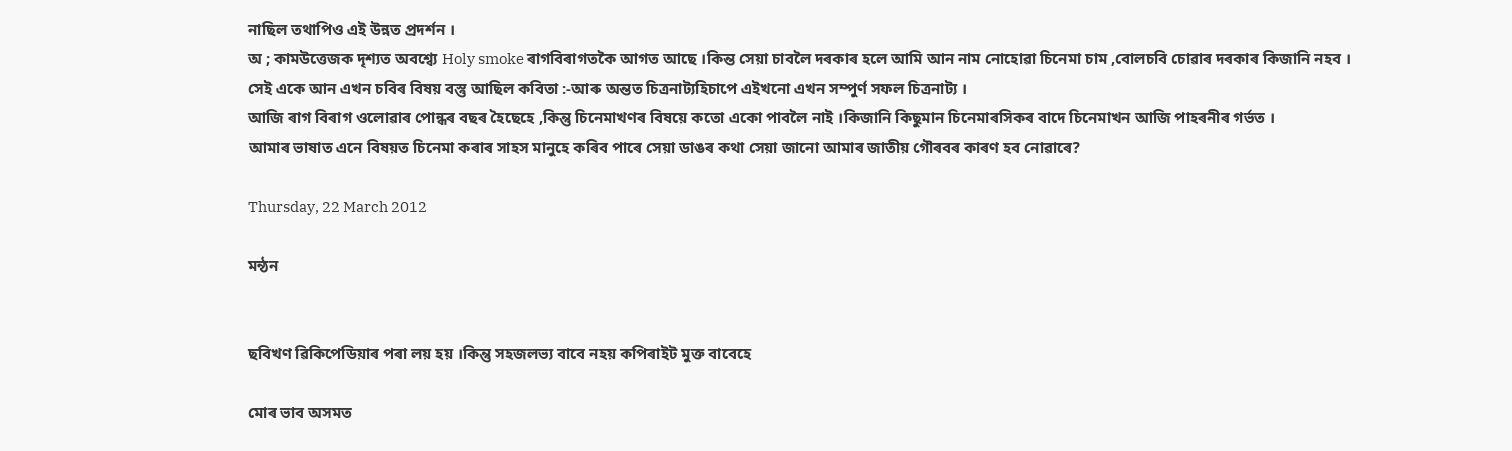নাছিল তথাপিও এই উন্নত প্রদর্শন ।
অ ; কামউত্তেজক দৃশ্যত অবশ্ব্যে Holy smoke ৰাগবিৰাগতকৈ আগত আছে ।কিন্ত সেয়া চাবলৈ দৰকাৰ হলে আমি আন নাম নোহোৱা চিনেমা চাম ,বোলচবি চোৱাৰ দৰকাৰ কিজানি নহব ।
সেই একে আন এখন চবিৰ বিষয় বস্তু আছিল কবিতা :-আৰু অন্তত চিত্রনাট্যহিচাপে এইখনো এখন সম্পুর্ণ সফল চিত্রনাট্য ।
আজি ৰাগ বিৰাগ ওলোৱাৰ পোন্ধৰ বছৰ হৈছেহে ,কিন্তু চিনেমাখণৰ বিষয়ে কতো একো পাবলৈ নাই ।কিজানি কিছুমান চিনেমাৰসিকৰ বাদে চিনেমাখন আজি পাহৰনীৰ গর্ভত ।
আমাৰ ভাষাত এনে বিষয়ত চিনেমা কৰাৰ সাহস মানুহে কৰিব পাৰে সেয়া ডাঙৰ কথা সেয়া জানো আমাৰ জাতীয় গৌৰবৰ কাৰণ হব নোৱাৰে?

Thursday, 22 March 2012

মন্ঠন


ছবিখণ ৱিকিপেডিয়াৰ পৰা লয় হয় ।কিন্তু সহজলভ্য বাবে নহয় কপিৰাইট মুক্ত বাবেহে

মোৰ ভাব অসমত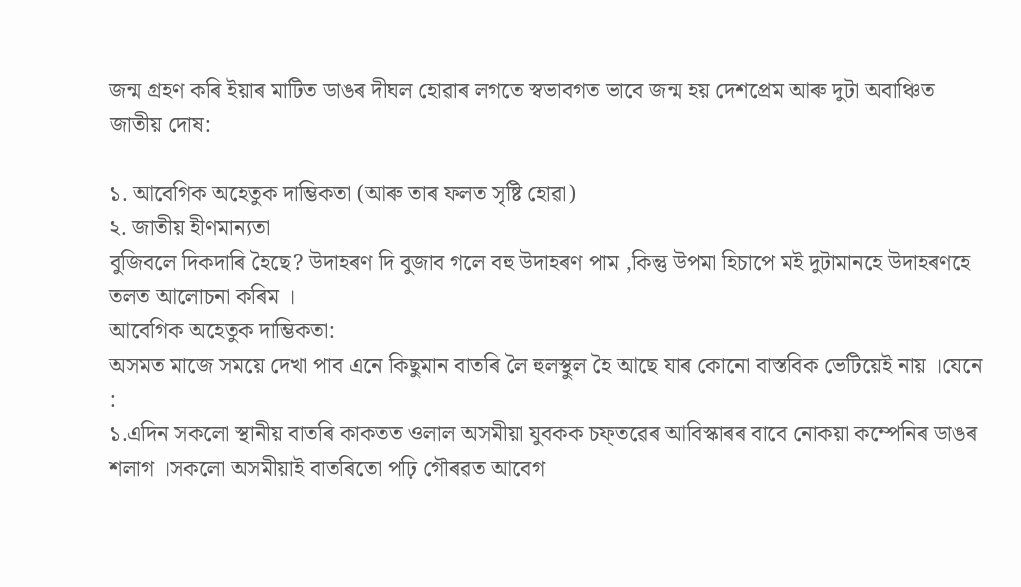জন্ম গ্রহণ কৰি ইয়াৰ মাটিত ডাঙৰ দীঘল হোৱাৰ লগতে স্বভাবগত ভাবে জন্ম হয় দেশপ্রেম আৰু দুটা অবাঞ্চিত জাতীয় দোষ:

১. আবেগিক অহেতুক দাম্ভিকতা (আৰু তাৰ ফলত সৃষ্টি হোৱা)
২. জাতীয় হীণমান্যতা
বুজিবলে দিকদাৰি হৈছে? উদাহৰণ দি বুজাব গলে বহু উদাহৰণ পাম ,কিন্তু উপমা হিচাপে মই দুটামানহে উদাহৰণহে তলত আলোচনা কৰিম ।
আবেগিক অহেতুক দাম্ভিকতা:
অসমত মাজে সময়ে দেখা পাব এনে কিছুমান বাতৰি লৈ হুলস্থুল হৈ আছে যাৰ কোনো বাস্তবিক ভেটিয়েই নায় ।যেনে :
১.এদিন সকলো স্থানীয় বাতৰি কাকতত ওলাল অসমীয়া যুবকক চফ্তৱেৰ আবিস্কাৰৰ বাবে নোকয়া কম্পেনিৰ ডাঙৰ শলাগ ।সকলো অসমীয়াই বাতৰিতো পঢ়ি গৌৰৱত আবেগ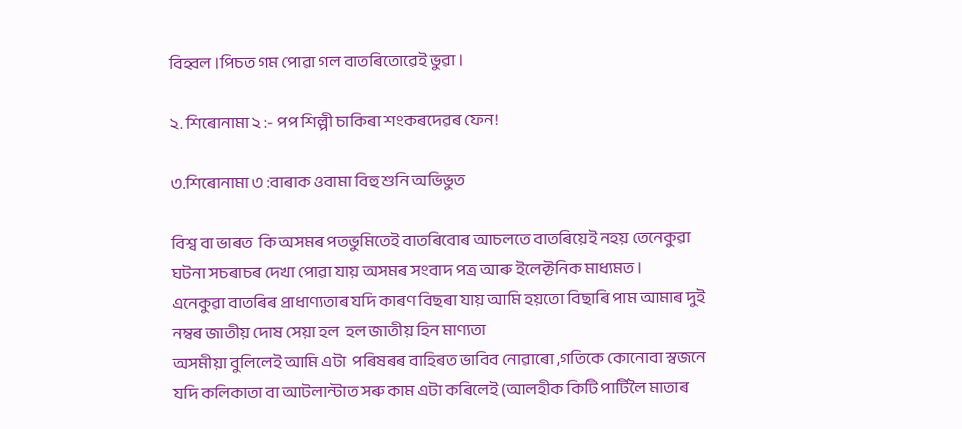বিহ্বল ।পিচত গম পোৱা গল বাতৰিতোৱেই ভুৱা ।

২. শিৰোনামা ২ :- পপ শিল্পী চাকিৰা শংকৰদেৱৰ ফেন!

৩.শিৰোনামা ৩ :বাৰাক ওবামা বিহু শুনি অভিভুত

বিশ্ব বা ভাৰত  কি অসমৰ পতভুমিতেই বাতৰিবোৰ আচলতে বাতৰিয়েই নহয় তেনেকুৱা ঘটনা সচৰাচৰ দেখা পোৱা যায় অসমৰ সংবাদ পত্র আৰু ইলেক্টনিক মাধ্যমত ।
এনেকুৱা বাতৰিৰ প্রাধাণ্যতাৰ যদি কাৰণ বিছৰা যায় আমি হয়তো বিছাৰি পাম আমাৰ দুই নম্বৰ জাতীয় দোষ সেয়া হল  হল জাতীয় হিন মাণ্যতা
অসমীয়া বুলিলেই আমি এটা  পৰিষৰৰ বাহিৰত ভাবিব নোৱাৰো ,গতিকে কোনোবা স্বজনে যদি কলিকাতা বা আটলান্টাত সৰু কাম এটা কৰিলেই (আলহীক কিটি পার্টিলৈ মাতাৰ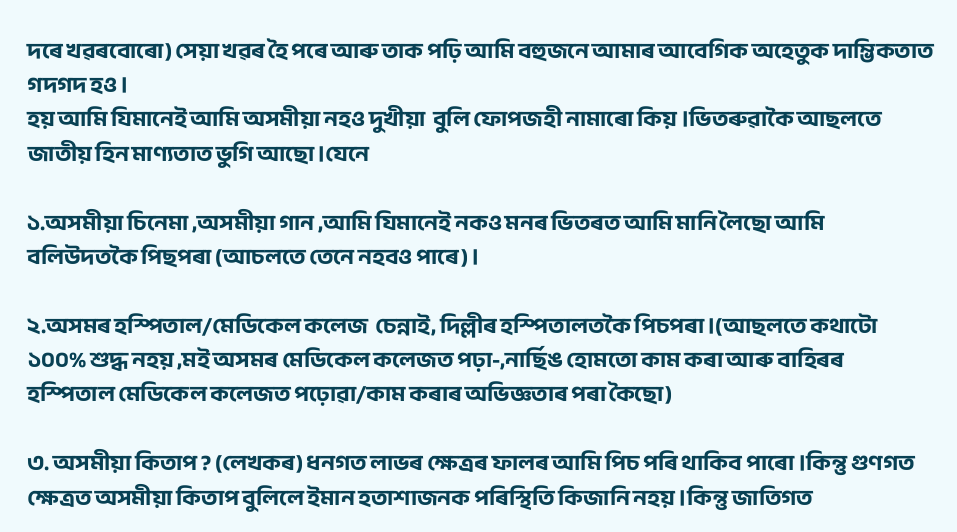দৰে খৱৰবোৰো) সেয়া খৱৰ হৈ পৰে আৰু তাক পঢ়ি আমি বহুজনে আমাৰ আবেগিক অহেতুক দাম্ভিকতাত গদগদ হও।
হয় আমি যিমানেই আমি অসমীয়া নহও দুখীয়া  বুলি ফোপজহী নামাৰো কিয় ।ভিতৰুৱাকৈ আছলতে  জাতীয় হিন মাণ্যতাত ভুগি আছো।যেনে

১.অসমীয়া চিনেমা ,অসমীয়া গান ,আমি যিমানেই নকও মনৰ ভিতৰত আমি মানি লৈছো আমি বলিউদতকৈ পিছপৰা (আচলতে তেনে নহবও পাৰে)।

২.অসমৰ হস্পিতাল/মেডিকেল কলেজ  চেন্নাই, দিল্লীৰ হস্পিতালতকৈ পিচপৰা।(আছলতে কথাটো ১০০% শুদ্ধ নহয় ,মই অসমৰ মেডিকেল কলেজত পঢ়া-,নার্ছিঙ হোমতো কাম কৰা আৰু বাহিৰৰ হস্পিতাল মেডিকেল কলেজত পঢ়োৱা/কাম কৰাৰ অভিজ্ঞতাৰ পৰা কৈছো)

৩. অসমীয়া কিতাপ ? (লেখকৰ) ধনগত লাভৰ ক্ষেত্রৰ ফালৰ আমি পিচ পৰি থাকিব পাৰো ।কিন্তু গুণগত ক্ষেত্রত অসমীয়া কিতাপ বুলিলে ইমান হতাশাজনক পৰিস্থিতি কিজানি নহয় ।কিন্তু জাতিগত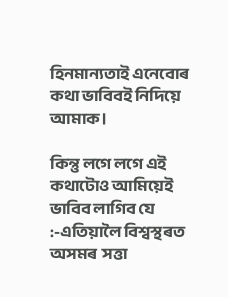হিনমান্যতাই এনেবোৰ কথা ভাবিবই নিদিয়ে আমাক।

কিন্তু লগে লগে এই কথাটোও আমিয়েই ভাবিব লাগিব যে :-এতিয়ালৈ বিশ্বস্থৰত অসমৰ  সত্তা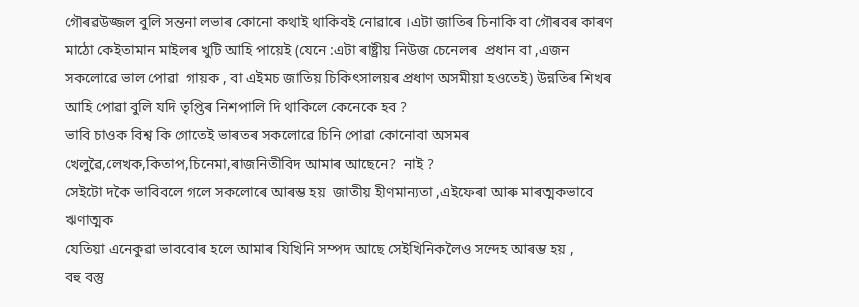গৌৰৱউজ্জল বুলি সন্তনা লভাৰ কোনো কথাই থাকিব‌ই নোৱাৰে ।এটা জাতিৰ চিনাকি বা গৌৰবৰ কাৰণ মাঠো কেইতামান মাইলৰ খুটি আহি পায়েই (যেনে :এটা ৰাষ্ট্রীয় নিউজ চেনেলৰ  প্রধান বা ,এজন সকলোৱে ভাল পোৱা  গায়ক , বা এইমচ জাতিয় চিকিৎসালয়ৰ প্রধাণ অসমীয়া হওতেই) উন্নতিৰ শিখৰ আহি পোৱা বুলি যদি তৃপ্তিৰ নিশপালি দি থাকিলে কেনেকে হব ?
ভাবি চাওক বিশ্ব কি গোতেই ভাৰতৰ সকলোৱে চিনি পোৱা কোনোবা অসমৰ খেলুৱৈ,লেখক,কিতাপ,চিনেমা,ৰাজনিতীবিদ আমাৰ আছেনে?  নাই ?
সেইটো দকৈ ভাবিবলে গলে সকলোৰে আৰম্ভ হয়  জাতীয় হীণমান্যতা ,এইফেৰা আৰু মাৰত্মকভাবে ঋণাত্মক
যেতিয়া এনেকুৱা ভাববোৰ হলে আমাৰ যিখিনি সম্পদ আছে সেইখিনিকলৈও সন্দেহ আৰম্ভ হয় ,
বহু বস্তু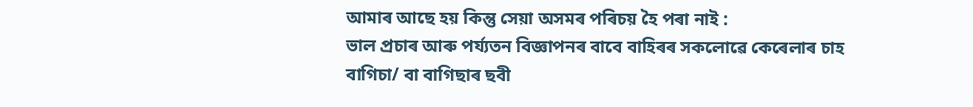আমাৰ আছে হয় কিন্তু সেয়া অসমৰ পৰিচয় হৈ পৰা নাই :
ভাল প্রচাৰ আৰু পর্য্যতন বিজ্ঞাপনৰ বাবে বাহিৰৰ সকলোৱে কেৰেলাৰ চাহ বাগিচা/ বা বাগিছাৰ ছবী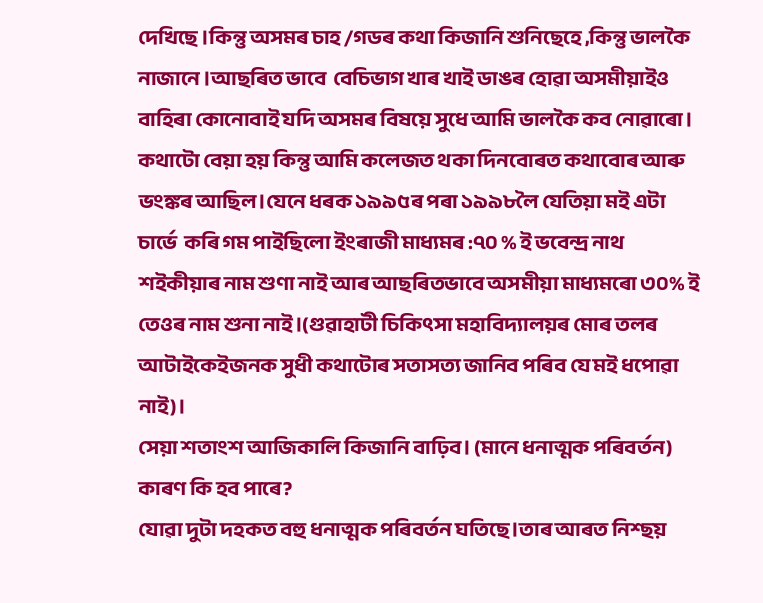দেখিছে ।কিন্তু অসমৰ চাহ /গডৰ কথা কিজানি শুনিছেহে ,কিন্তু ভালকৈ নাজানে ।আছৰিত ভাবে  বেচিভাগ খাৰ খাই ডাঙৰ হোৱা অসমীয়াইও বাহিৰা কোনোবাই যদি অসমৰ বিষয়ে সুধে আমি ভালকৈ কব নোৱাৰো।
কথাটো বেয়া হয় কিন্তু আমি কলেজত থকা দিনবোৰত কথাবোৰ আৰু ভংঙ্কৰ আছিল।যেনে ধৰক ১৯৯৫ৰ পৰা ১৯৯৮লৈ যেতিয়া মই এটা চার্ভে  কৰি গম পাইছিলো ইংৰাজী মাধ্যমৰ :৭০ % ই ভবেন্দ্র নাথ শইকীয়াৰ নাম শুণা নাই আৰ আছৰিতভাবে অসমীয়া মাধ্যমৰো ৩০% ই তেওৰ নাম শুনা নাই।(গুৱাহাটী চিকিৎসা মহাবিদ্যালয়ৰ মোৰ তলৰ আটাইকেইজনক সুধী কথাটোৰ সতাসত্য জানিব পৰিব যে মই ধপোৱা নাই)।
সেয়া শতাংশ আজিকালি কিজানি বাঢ়িব। (মানে ধনাত্মক পৰিবর্তন) কাৰণ কি হব পাৰে?
যোৱা দুটা দহকত বহু ধনাত্মক পৰিবর্তন ঘতিছে।তাৰ আৰত নিশ্ছয়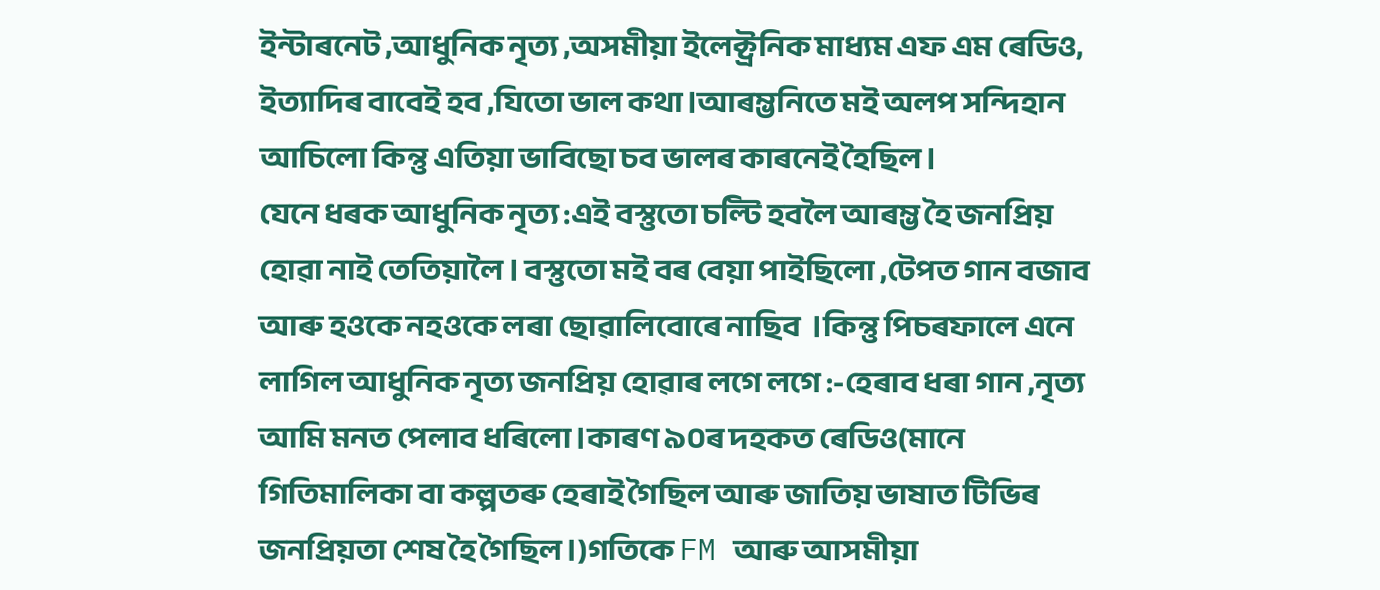ইন্টাৰনেট ,আধুনিক নৃত্য ,অসমীয়া ইলেক্ট্রনিক মাধ্যম এফ এম ৰেডিও, ইত্যাদিৰ বাবেই হব ,যিতো ভাল কথা।আৰম্ভনিতে মই অলপ সন্দিহান আচিলো কিন্তু এতিয়া ভাবিছো চব ভালৰ কাৰনেই হৈছিল।
যেনে ধৰক আধুনিক নৃত্য :এই বস্তুতো চল্টি হবলৈ আৰম্ভ হৈ জনপ্রিয় হোৱা নাই তেতিয়ালৈ । বস্তুতো মই বৰ বেয়া পাইছিলো ,টেপত গান বজাব আৰু হওকে নহওকে লৰা ছোৱালিবোৰে নাছিব  ।কিন্তু পিচৰফালে এনে লাগিল আধুনিক নৃত্য জনপ্রিয় হোৱাৰ লগে লগে :-হেৰাব ধৰা গান ,নৃত্য আমি মনত পেলাব ধৰিলো।কাৰণ ৯০ৰ দহকত ৰেডিও(মানে গিতিমালিকা বা কল্পতৰু হেৰাই গৈছিল আৰু জাতিয় ভাষাত টিভিৰ জনপ্রিয়তা শেষ হৈ গৈছিল।)গতিকে FM আৰু আসমীয়া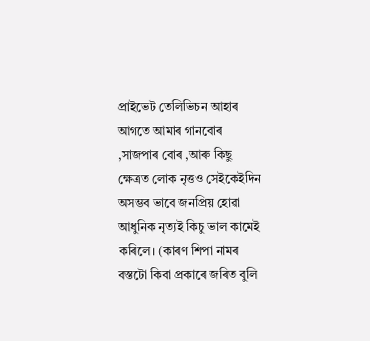প্রাইভেট তেলিভিচন আহাৰ আগতে আমাৰ গানবোৰ ,সাজপাৰ বোৰ ,আৰু কিছু ক্ষেত্রত লোক নৃত্তও সেইকেইদিন অসম্ভব ভাবে জনপ্রিয় হোৱা আধুনিক নৃত্যই কিচু ভাল কামেই কৰিলে। (কাৰণ শিপা নামৰ বস্তটো কিবা প্রকাৰে জৰিত বুলি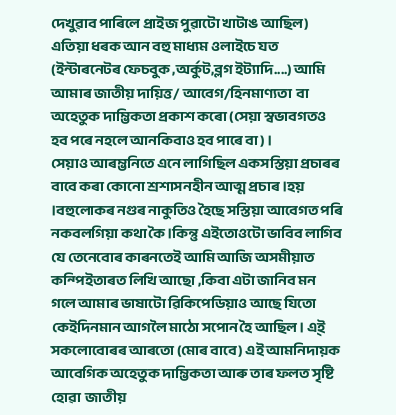দেখুৱাব পাৰিলে প্রাইজ পুৱাটো খাটাঙ আছিল)
এতিয়া ধৰক আন বহু মাধ্যম ওলাইচে যত (ইন্টাৰনেটৰ ফেচবুক ,অর্কুট,ব্লগ ইট্যাদি....) আমি আমাৰ জাতীয় দায়িত্ত/ আবেগ/হিনমাণ্যতা  বা অহেতুক দাম্ভিকতা প্রকাশ কৰো (সেয়া স্বভাবগতও হব পৰে নহলে আনকিবাও হব পাৰে বা ) ।
সেয়াও আৰম্ভনিতে এনে লাগিছিল একসস্তিয়া প্রচাৰৰ  বাবে কৰা কোনো শ্রশাসনহীন আত্ম প্রচাৰ ।হয় ।বহুলোকৰ নগুৰ নাকুতিও হৈছে সস্তিয়া আবেগত পৰি নকবলগিয়া কথা কৈ ।কিন্তু এইতোওটো ভাবিব লাগিব যে তেনেবোৰ কাৰনতেই আমি আজি অসমীয়াত কন্পিইতাৰত লিখি আছো ,কিবা এটা জানিব মন গলে আমাৰ ভাষাটো ৱিকিপেডিয়াও আছে যিতো কেইদিনমান আগলৈ মাঠো সপোন হৈ আছিল। এ্‌ই সকলোবোৰৰ আৰতো (মোৰ বাবে ) এই আমনিদায়ক আবেগিক অহেতুক দাম্ভিকতা আৰু তাৰ ফলত সৃষ্টি হোৱা  জাতীয়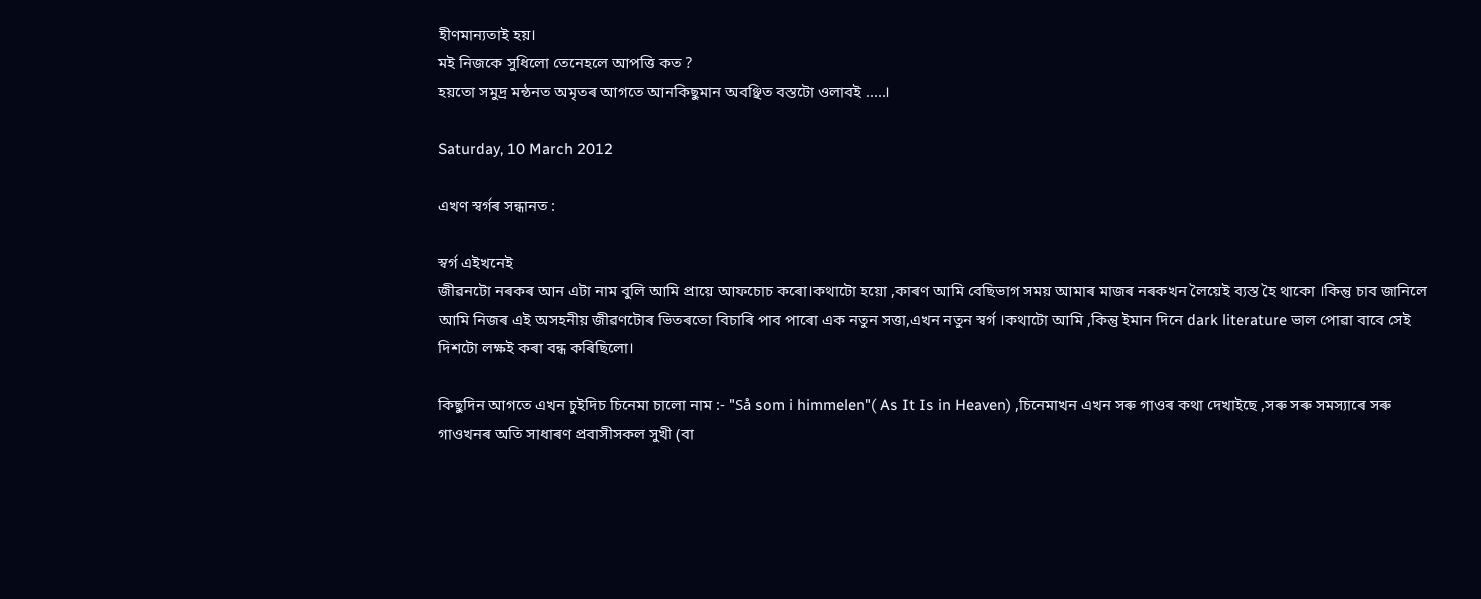হীণমান্যতাই হয়।
মই নিজকে সুধিলো তেনেহলে আপত্তি কত ?
হয়তো সমুদ্র মন্ঠনত অমৃতৰ আগতে আনকিছুমান অবঞ্ছিত বস্তটো ওলাবই .....।

Saturday, 10 March 2012

এখণ স্বর্গৰ সন্ধানত :

স্বর্গ এইখনেই
জীৱনটো নৰকৰ আন এটা নাম বুলি আমি প্রায়ে আফচোচ কৰো।কথাটো হয়ো ,কাৰণ আমি বেছিভাগ সময় আমাৰ মাজৰ নৰকখন লৈয়েই ব্যস্ত হৈ থাকো ।কিন্তু চাব জানিলে আমি নিজৰ এই অসহনীয় জীৱণটোৰ ভিতৰতো বিচাৰি পাব পাৰো এক নতুন সত্তা,এখন নতুন স্বর্গ ।কথাটো আমি ,কিন্তু ইমান দিনে dark literature ভাল পোৱা বাবে সেই দিশটো লক্ষই কৰা বন্ধ কৰিছিলো।

কিছুদিন আগতে এখন চুইদিচ চিনেমা চালো নাম :- "Så som i himmelen"( As It Is in Heaven) ,চিনেমাখন এখন সৰু গাওৰ কথা দেখাইছে ,সৰু সৰু সমস্যাৰে সৰু গাওখনৰ অতি সাধাৰণ প্রবাসীসকল সুখী (বা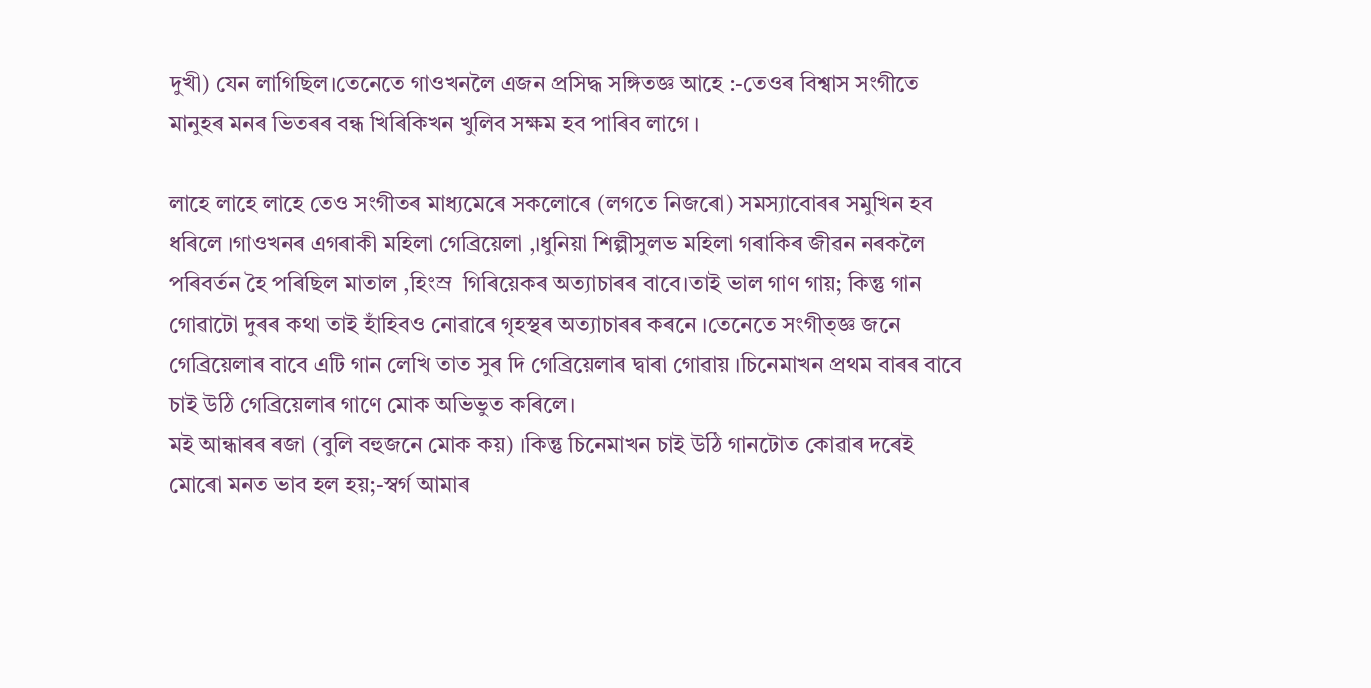দুখী) যেন লাগিছিল।তেনেতে গাওখনলৈ এজন প্রসিদ্ধ সঙ্গিতজ্ঞ আহে :-তেওৰ বিশ্বাস সংগীতে মানুহৰ মনৰ ভিতৰৰ বন্ধ খিৰিকিখন খুলিব সক্ষম হব পাৰিব লাগে ।

লাহে লাহে লাহে তেও সংগীতৰ মাধ্যমেৰে সকলোৰে (লগতে নিজৰো) সমস্যাবোৰৰ সমুখিন হব ধৰিলে ।গাওখনৰ এগৰাকী মহিলা গেব্রিয়েলা ,।ধুনিয়া শিল্পীসুলভ মহিলা গৰাকিৰ জীৱন নৰকলৈ পৰিবর্তন হৈ পৰিছিল মাতাল ,হিংস্র  গিৰিয়েকৰ অত্যাচাৰৰ বাবে।তাই ভাল গাণ গায়; কিন্তু গান গোৱাটো দুৰৰ কথা তাই হাঁহিবও নোৱাৰে গৃহস্থৰ অত্যাচাৰৰ কৰনে ।তেনেতে সংগীত্জ্ঞ জনে গেব্রিয়েলাৰ বাবে এটি গান লেখি তাত সুৰ দি গেব্রিয়েলাৰ দ্বাৰা গোৱায় ।চিনেমাখন প্রথম বাৰৰ বাবে চাই উঠি গেব্রিয়েলাৰ গাণে মোক অভিভুত কৰিলে।
মই আন্ধাৰৰ ৰজা (বুলি বহুজনে মোক কয়) ।কিন্তু চিনেমাখন চাই উঠি গানটোত কোৱাৰ দৰেই মোৰো মনত ভাব হল হয়;-স্বর্গ আমাৰ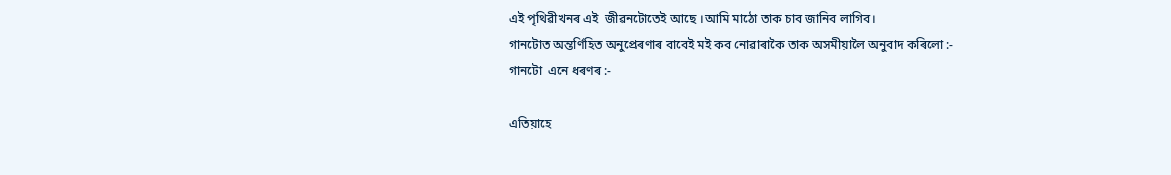এই পৃথিৱীখনৰ এই  জীৱনটোতেই আছে ।আমি মাঠো তাক চাব জানিব লাগিব।
গানটোত অন্তর্ণিহিত অনুপ্রেৰণাৰ বাবেই মই কব নোৱাৰাকৈ তাক অসমীয়ালৈ অনুবাদ কৰিলো :-
গানটো  এনে ধৰণৰ :-

এতিয়াহে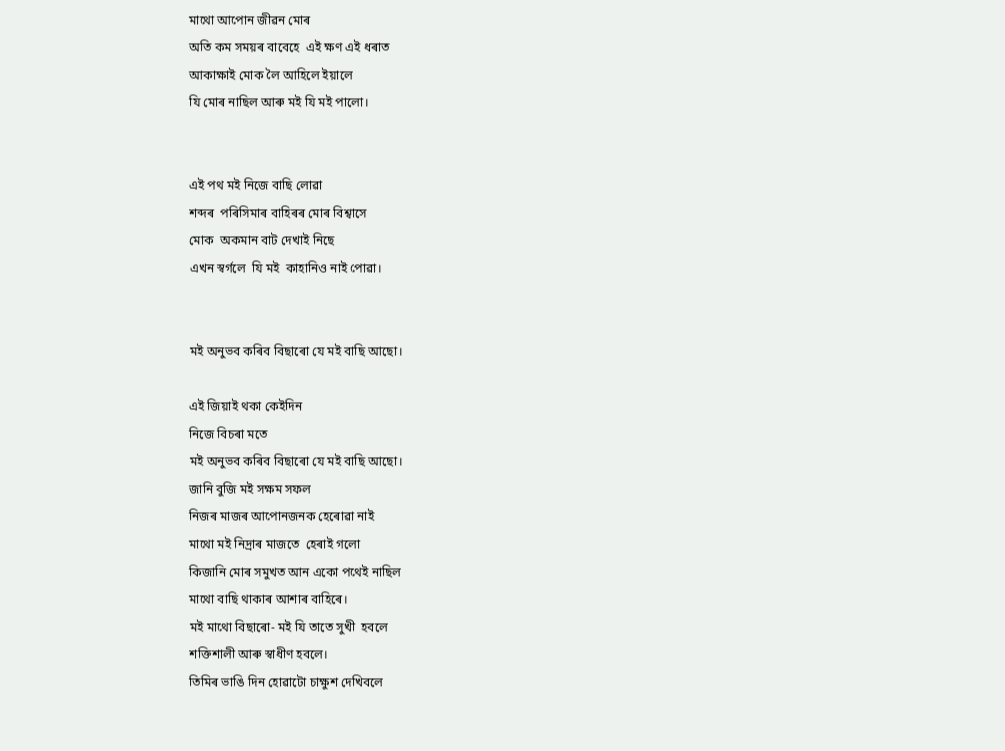মাথো আপোন জীৱন মোৰ
অতি কম সময়ৰ বাবেহে  এই ক্ষণ এই ধৰাত
আকাক্ষাই মোক লৈ আহিলে ইয়ালে
যি মোৰ নাছিল আৰু মই যি মই পালো।


এই পথ মই নিজে বাছি লোৱা
শব্দৰ  পৰিসিমাৰ বাহিৰৰ মোৰ বিশ্বাসে
মোক  অকমান বাট দেখাই নিছে
এখন স্বর্গলে  যি মই  কাহানিও নাই পোৱা।


মই অনুভব কৰিব বিছাৰো যে মই বাছি আছো।

এই জিয়াই থকা কেইদিন
নিজে বিচৰা মতে
মই অনুভব কৰিব বিছাৰো যে মই বাছি আছো।
জানি বুজি মই সক্ষম সফল
নিজৰ মাজৰ আপোনজনক হেৰোৱা নাই
মাথো মই নিদ্রাৰ মাজতে  হেৰাই গলো
কিজানি মোৰ সমুখত আন একো পথেই নাছিল
মাথো বাছি থাকাৰ আশাৰ বাহিৰে।
মই মাথো বিছাৰো- মই যি তাতে সুখী  হবলে
শক্তিশালী আৰু স্বাধীণ হবলে।
তিমিৰ ভাঙি দিন হোৱাটো চাক্ষুশ দেখিবলে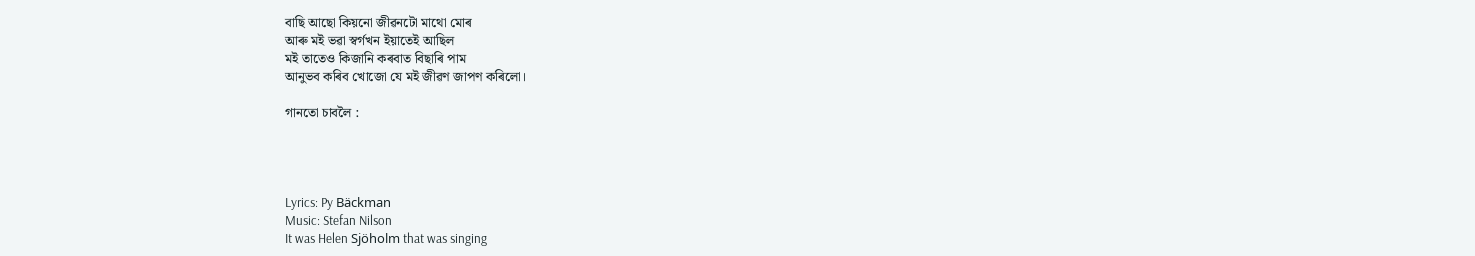বাছি আছো কিয়নো জীৱনটো মাথো মোৰ
আৰু মই ভৱা স্বর্গখন ইয়াতেই আছিল
মই তাতেও কিজানি কৰবাত বিছাৰি পাম
আনুভব কৰিব খোজো যে মই জীৱণ জাপণ কৰিলো।

গানতো চাবলৈ :




Lyrics: Py Bäckman
Music: Stefan Nilson
It was Helen Sjöholm that was singing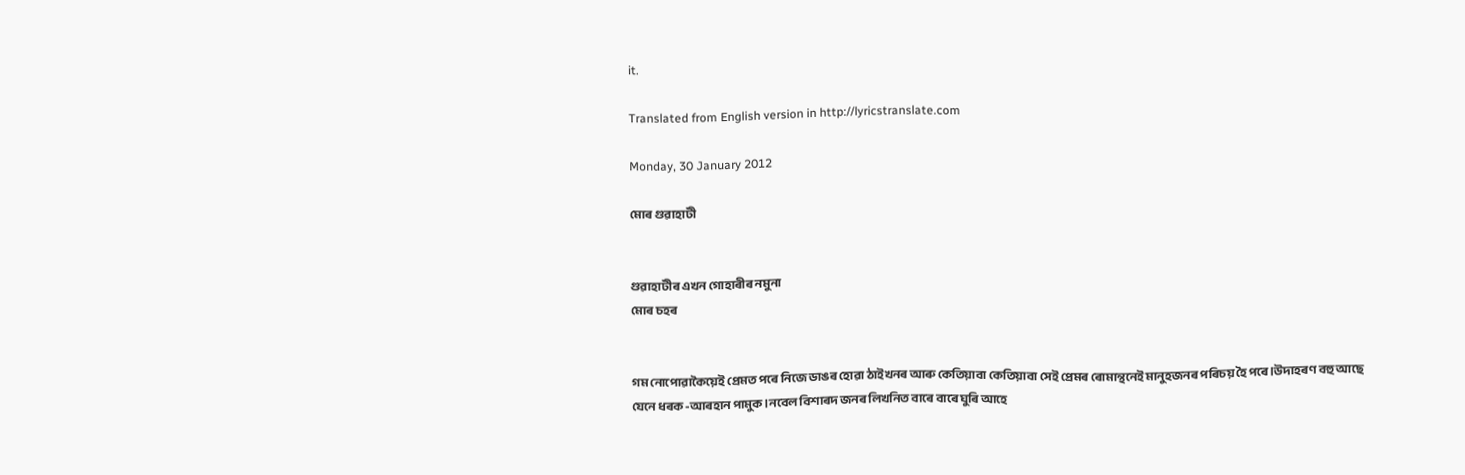it.

Translated from English version in http://lyricstranslate.com

Monday, 30 January 2012

মোৰ গুৱাহাটী


গুৱাহাটীৰ এখন গোহাৰীৰ নমুনা
মোৰ চহৰ


গম নোপোৱাকৈয়েই প্রেমত পৰে নিজে ডাঙৰ হোৱা ঠাইখনৰ আৰু কেতিয়াবা কেতিয়াবা সেই প্রেমৰ ৰোমান্থনেই মানুহজনৰ পৰিচয় হৈ পৰে।উদাহৰণ বহু আছে যেনে ধৰক -আৰহান পামুক ।নবেল বিশাৰদ জনৰ লিখনিত বাৰে বাৰে ঘুৰি আহে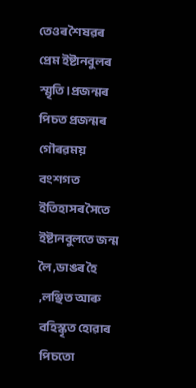তেওৰ শৈষৱৰ প্রেম ইষ্টানবুলৰ স্মৃতি।প্রজন্মৰ পিচত প্রজন্মৰ গৌৰৱময় বংশগত ইতিহাসৰ সৈতে ইষ্টানবুলতে জন্ম লৈ ,ডাঙৰ হৈ ,লঞ্ছিত আৰু বহিস্কৃত হোৱাৰ পিচতো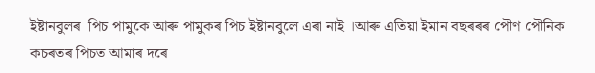ইষ্টানবুলৰ  পিচ পামুকে আৰু পামুকৰ পিচ ইষ্টানবুলে এৰা নাই ।আৰু এতিয়া ইমান বছৰৰৰ পৌণ পৌনিক  কচৰতৰ পিচত আমাৰ দৰে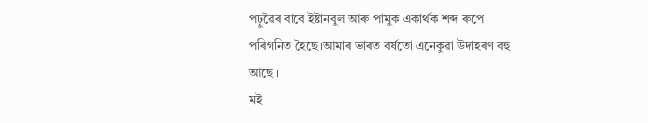পঢ়ুৱৈৰ বাবে ইষ্টানবুল আৰু পামুক একার্থক শব্দ ৰুপে পৰিগনিত হৈছে।আমাৰ ভাৰত বর্ষতো এনেকুৱা উদাহৰণ বহু আছে ।
মই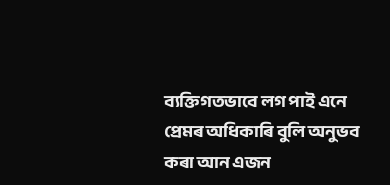ব্যক্তিগতভাবে লগ পাই এনে প্রেমৰ অধিকাৰি বুলি অনুভব কৰা আন এজন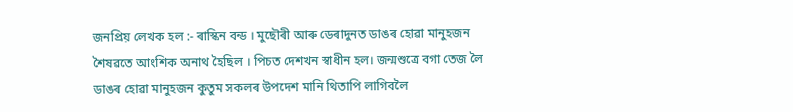জনপ্রিয় লেখক হল :- ৰাস্কিন বন্ড । মুছৌৰী আৰু ডেৰাদুনত ডাঙৰ হোৱা মানুহজন শৈষৱতে আংশিক অনাথ হৈছিল । পিচত দেশখন স্বাধীন হল। জন্মশুত্রে বগা তেজ লৈ ডাঙৰ হোৱা মানুহজন কুতুম সকলৰ উপদেশ মানি থিতাপি লাগিবলৈ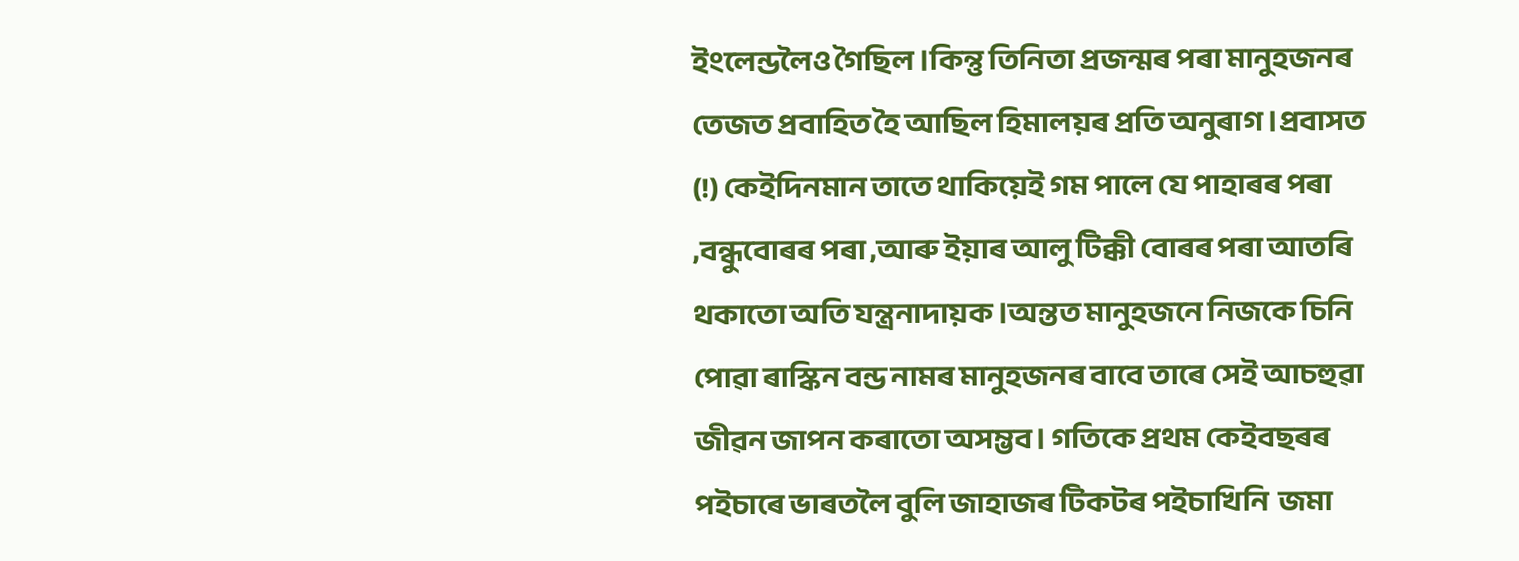ইংলেন্ডলৈও গৈছিল ।কিন্তু তিনিতা প্রজন্মৰ পৰা মানুহজনৰ তেজত প্রবাহিত হৈ আছিল হিমালয়ৰ প্রতি অনুৰাগ ।প্রবাসত (!) কেইদিনমান তাতে থাকিয়েই গম পালে যে পাহাৰৰ পৰা ,বন্ধুবোৰৰ পৰা ,আৰু ইয়াৰ আলু টিক্কী বোৰৰ পৰা আতৰি থকাতো অতি যন্ত্রনাদায়ক ।অন্তত মানুহজনে নিজকে চিনি পোৱা ৰাস্কিন বন্ড নামৰ মানুহজনৰ বাবে তাৰে সেই আচহুৱা জীৱন জাপন কৰাতো অসম্ভব। গতিকে প্রথম কেইবছৰৰ পইচাৰে ভাৰতলৈ বুলি জাহাজৰ টিকটৰ পইচাখিনি  জমা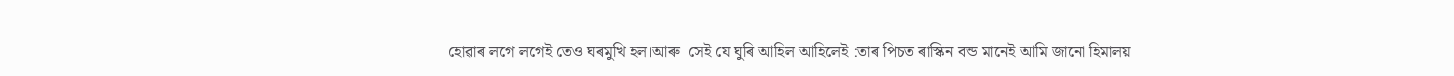হোৱাৰ লগে লগেই তেও ঘৰমুখি হল।আৰু  সেই যে ঘুৰি আহিল আহিলেই :তাৰ পিচত ৰাস্কিন বন্ড মানেই আমি জানো হিমালয়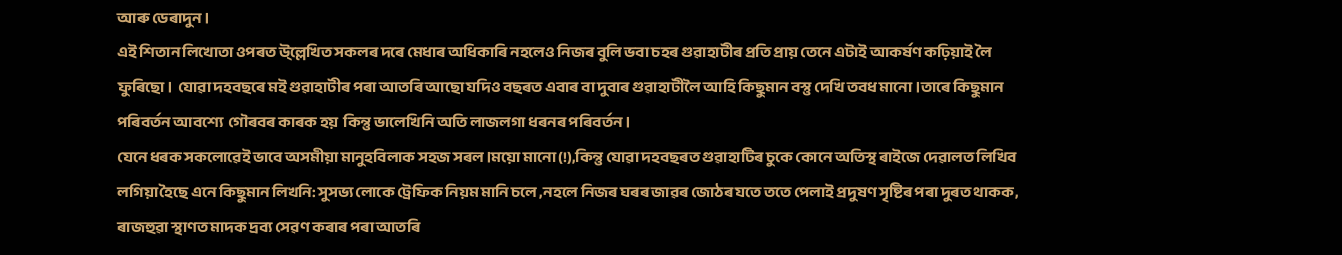আৰু ডেৰাদুন।
এই শিতান লিখোতা ওপৰত উ্ল্লেখিত সকলৰ দৰে মেধাৰ অধিকাৰি নহলেও নিজৰ বুলি ভবা চহৰ গুৱাহাটীৰ প্রতি প্রায় তেনে এটাই আকর্ষণ কঢ়িয়াই লৈ ফুৰিছো।  যোৱা দহবছৰে মই গুৱাহাটীৰ পৰা আতৰি আছো যদিও বছৰত এবাৰ বা দুবাৰ গুৱাহাটীলৈ আহি কিছুমান বস্তু দেখি তবধ মানো।তাৰে কিছুমান পৰিবর্তন আবশ্যে  গৌৰবৰ কাৰক হয়  কিন্তু ভালেখিনি অতি লাজলগা ধৰনৰ পৰিবর্তন ।
যেনে ধৰক সকলোৱেই ভাবে অসমীয়া মানুহবিলাক সহজ সৰল।ময়ো মানো (!),কিন্তু যোৱা দহবছৰত গুৱাহাটিৰ চুকে কোনে অতিস্থ ৰাইজে দেৱালত লিখিব লগিয়া হৈছে এনে কিছুমান লিখনি: সুসভ্য লোকে ট্রেফিক নিয়ম মানি চলে ,নহলে নিজৰ ঘৰৰ জাৱৰ জোঠৰ যতে ততে পেলাই প্রদুষণ সৃষ্টিৰ পৰা দুৰত থাকক, ৰাজহুৱা স্থাণত মাদক দ্রব্য সেৱণ কৰাৰ পৰা আতৰি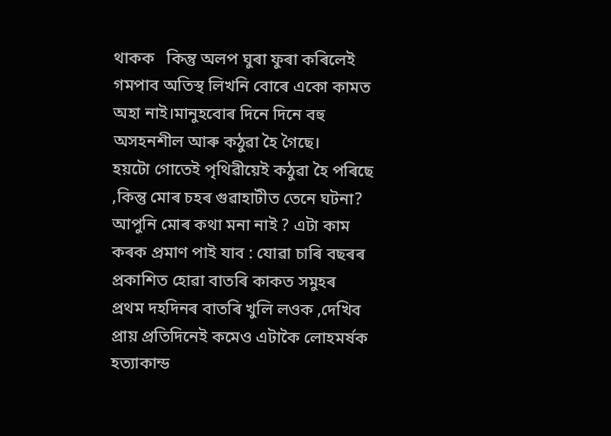থাকক   কিন্তু অলপ ঘুৰা ফুৰা কৰিলেই গমপাব অতিস্থ লিখনি বোৰে একো কামত অহা নাই।মানুহবোৰ দিনে দিনে বহু অসহনশীল আৰু কঠুৱা হৈ গৈছে।
হয়টো গোতেই পৃথিৱীয়েই কঠুৱা হৈ পৰিছে ,কিন্তু মোৰ চহৰ গুৱাহাটীত তেনে ঘটনা?
আপুনি মোৰ কথা মনা নাই ? এটা কাম কৰক প্রমাণ পাই যাব : যোৱা চাৰি বছৰৰ প্রকাশিত হোৱা বাতৰি কাকত সমুহৰ প্রথম দহদিনৰ বাতৰি খুলি লওক ,দেখিব প্রায় প্রতিদিনেই কমেও এটাকৈ লোহমর্ষক হত্যাকান্ড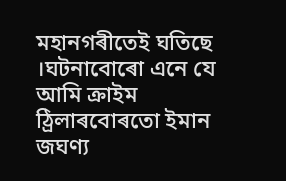মহানগৰীতেই ঘতিছে ।ঘটনাবোৰো এনে যে আমি ক্রাইম ঠ্রিলাৰবোৰতো ইমান জঘণ্য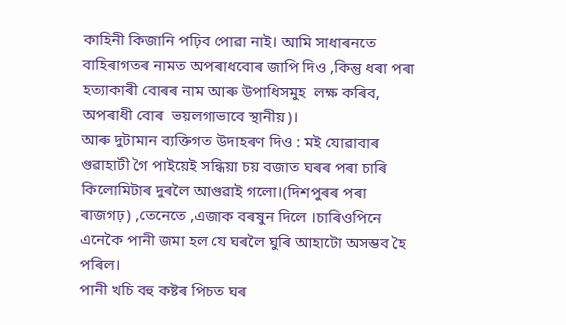কাহিনী কিজানি পঢ়িব পোৱা নাই। আমি সাধাৰনতে বাহিৰাগতৰ নামত অপৰাধবোৰ জাপি দিও ,কিন্তু ধৰা পৰা হত্যাকাৰী বোৰৰ নাম আৰু উপাধিসমুহ  লক্ষ কৰিব, অপৰাধী বোৰ  ভয়লগাভাবে স্থানীয়)।
আৰু দুটামান ব্যক্তিগত উদাহৰণ দিও : মই যোৱাবাৰ গুৱাহাটী গৈ পাইয়েই সন্ধিয়া চয় বজাত ঘৰৰ পৰা চাৰি কিলোমিটাৰ দুৰলৈ আগুৱাই গলো।(দিশপুৰৰ পৰা ৰাজগঢ়) ,তেনেতে ,এজাক বৰষুন দিলে ।চাৰিওপিনে এনেকৈ পানী জমা হল যে ঘৰলৈ ঘুৰি আহাটো অসম্ভব হৈ পৰিল।
পানী খচি বহু কষ্টৰ পিচত ঘৰ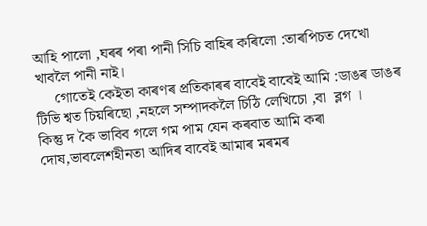আহি পালো ,ঘৰৰ পৰা পানী সিচি বাহিৰ কৰিলো :তাৰপিচত দেখো খাবলৈ পানী নাই।
     গোতেই কেইতা কাৰণৰ প্রতিকাৰৰ বাবেই বাবেই আমি :ডাঙৰ ডাঙৰ টিভি শ্বত চিয়ৰিছো ,নহলে সম্পাদকলৈ চিঠি লেখিচো ,বা  ব্লগ ।
কিন্তু দ কৈ ভাবিব গলে গম পাম যেন কৰবাত আমি কৰা দোষ,ভাবলেশহীনতা আদিৰ বাবেই আমাৰ মৰমৰ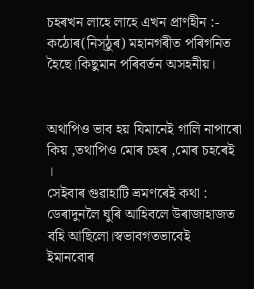চহৰখন লাহে লাহে এখন প্রাণহীন :- কঠোৰ(নিস্ঠুৰ) মহানগৰীত পৰিগনিত হৈছে।কিছুমান পৰিবর্তন অসহনীয়।


অথাপিও ভাব হয় যিমানেই গালি নাপাৰো কিয় ,তথাপিও মোৰ চহৰ ,মোৰ চহৰেই ।
সেইবাৰ গুৱাহাটি ভ্রমণৰেই কথা : ডেৰাদুনলৈ ঘুৰি আহিবলে উৰাজাহাজত বহি আছিলো।স্বভাবগতভাবেই  ইমানবোৰ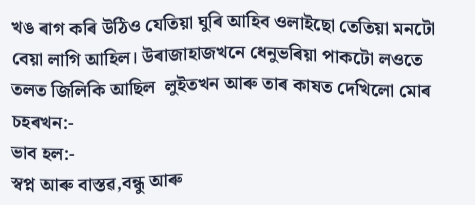খঙ ৰাগ কৰি উঠিও যেতিয়া ঘুৰি আহিব ওলাইছো তেতিয়া মনটো বেয়া লাগি আহিল। উৰাজাহাজখনে ধেনুভৰিয়া পাকটো লওতে তলত জিলিকি আছিল  লুইতখন আৰু তাৰ কাষত দেখিলো মোৰ চহৰখন:-
ভাব হল:-
স্বপ্ন আৰু বাস্তৱ,বন্ধু আৰু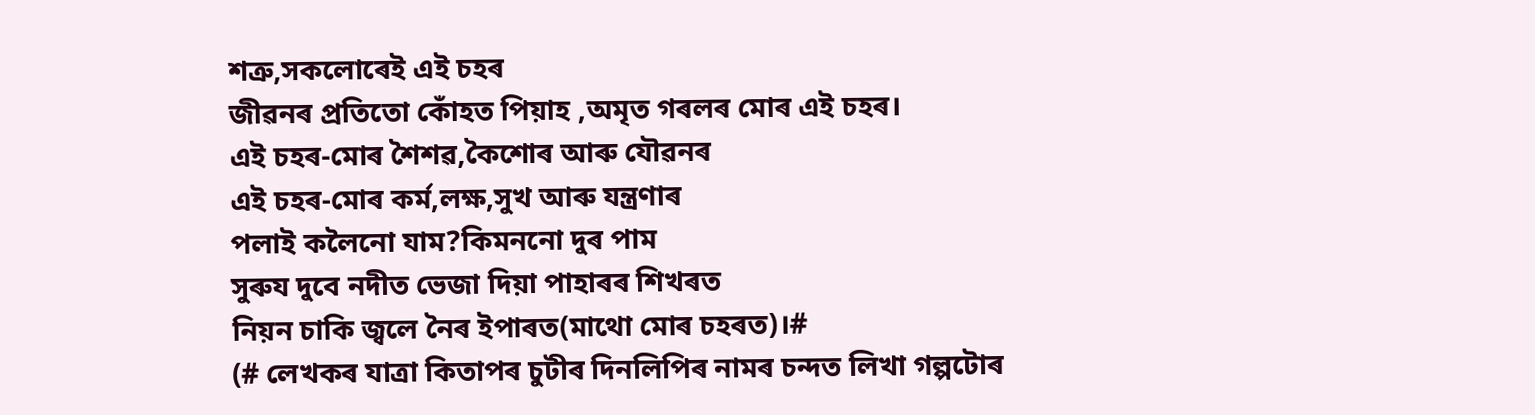শত্রু,সকলোৰেই এই চহৰ
জীৱনৰ প্রতিতো কোঁহত পিয়াহ ,অমৃত গৰলৰ মোৰ এই চহৰ।
এই চহৰ-মোৰ শৈশৱ,কৈশোৰ আৰু যৌৱনৰ
এই চহৰ-মোৰ কর্ম,লক্ষ,সুখ আৰু যন্ত্রণাৰ
পলাই কলৈনো যাম?কিমননো দুৰ পাম
সুৰুয দুবে নদীত ভেজা দিয়া পাহাৰৰ শিখৰত
নিয়ন চাকি জ্বলে নৈৰ ইপাৰত(মাথো মোৰ চহৰত)।#
(# লেখকৰ যাত্রা কিতাপৰ চুটীৰ দিনলিপিৰ নামৰ চন্দত লিখা গল্পটোৰ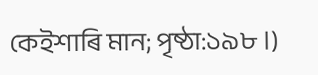কেইশাৰি মান; পৃষ্ঠা:১৯৮ ।)